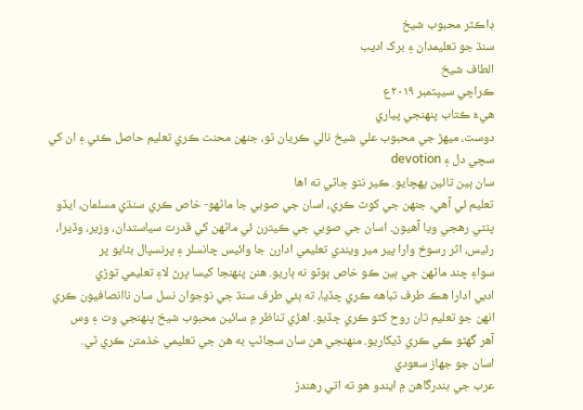ڊاڪٽر محبوب شيخ
سنڌ جو تعليمدان ۽ برک اديب
الطاف شيخ
ڪراچي سيپٽمبر ۲۰۱۹ع
هيءُ ڪتاب پنهنجي پياري
دوست، ميهڙ جي محبوب علي شيخ نالي ڪريان ٿو، جنهن محنت ڪري تعليم حاصل ڪئي ۽ ان کي
سچي دل ۽ devotion
سان ٻين تائين پهچايو. ڪير نٿو ڄاڻي ته اها
تعليم ئي آهي، جنهن جي کوٽ ڪري، اسان جي صوبي جا ماڻهو- خاص ڪري سنڌي مسلمان، ايڏو
پٺتي رهجي ويا آهيون. اسان جي صوبي جي ڪيترن ئي ماڻهن کي قدرت سياستدان، وزير، وڏيرا،
رئيس، اثر رسوخ وارا پير مير ويندي تعليمي ادارن جا وائيس چانسلر ۽ پرنسپال بڻايو پر
سواءِ چند ماڻهن جي ٻين ڪو خاص ٻوٽو نه ٻاريو. هنن پنهنجا کيسا ڀرڻ لاءِ تعليمي توڙي
ادبي ادارا هڪ طرف تباهه ڪري ڇڏيا، ته ٻئي طرف سنڌ جي نوجوان نسل سان ناانصافيون ڪري
انهن جو تعليم تان روح کٽو ڪري ڇڏيو. اهڙي تناظر ۾ سائين محبوب شيخ پنهنجي وت ۽ وس
آهر گهڻو ڪي ڪري ڏيکاريو. منهنجي هن سان سڃاڻپ به هن جي تعليمي خذمتن ڪري ٿي.
اسان جو جهاز سعودي
عرب جي بندرگاهن ۾ ايندو هو ته اتي رهندڙ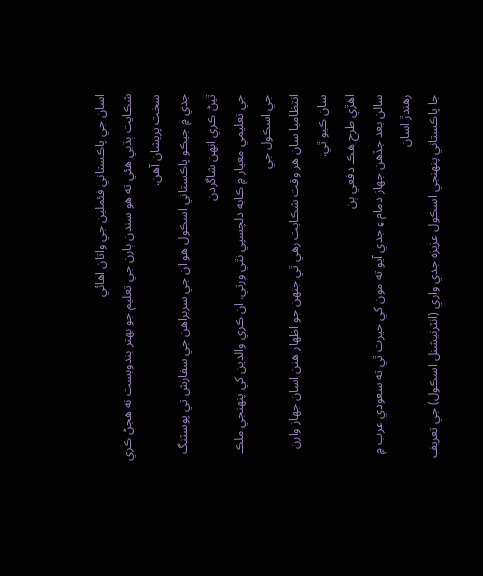اسان جي پاڪستاني فئملين جي واتان اهائي
شڪايت ٻڌبي هئي ته هو سندن ٻارن جي تعليم جو بهتر بندوبست نه هجڻ ڪري سخت پريشان آهن.
جدي ۾ جيڪو پاڪستاني اسڪول هو ان جي سربراهن جي سفارش تي پوسٽنگ ٿيڻ ڪري انهن شاگردن
جي تعليمي معيار ۾ ڪابه دلچسپي نٿي ورتي. ان ڪري والدين کي پنهنجي ملڪ جي اسڪول جي
انتظاميا سان هر وقت شڪايت رهي ٿي جنهن جو اظهار هنن اسان جهاز وارن سان ڪيو ٿي.
اهڙي طرح هڪ دفعي ٻن
سالن بعد جڏهن جهاز دمام ۽ جدي آيو ته مون کي حيرت ٿي ته سعودي عرب ۾ رهندڙ اسان
جا پاڪستاني پنهنجي اسڪول عزيزه جدي واري (انٽرنيشنل اسڪول) جي تعريف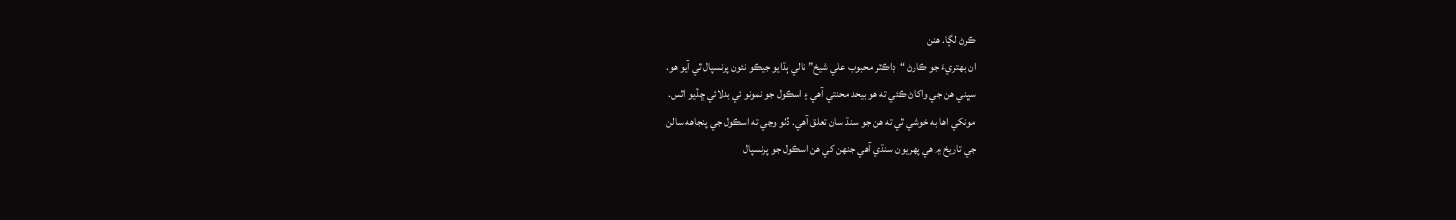ڪرڻ لڳا. هنن
ان بهتريءَ جو ڪارڻ “ڊاڪٽر محبوب علي شيخ” نالي ٻڌايو جيڪو نئون پرنسپال ٿي آيو هو.
سڀني هن جي واکاڻ ڪئي ته هو بيحد محنتي آهي ۽ اسڪول جو نمونو ئي بدلائي ڇڏيو اٿس.
مونکي اها به خوشي ٿي ته هن جو سنڌ سان تعلق آهي. ڏٺو وڃي ته اسڪول جي پنجاهه سالن
جي تاريخ ۾ هي پهريون سنڌي آهي جنهن کي هن اسڪول جو پرنسپال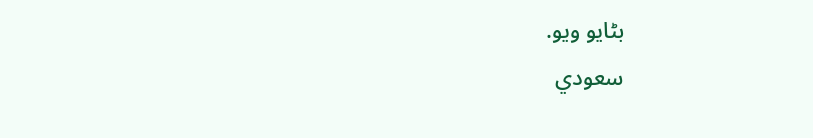بڻايو ويو.
سعودي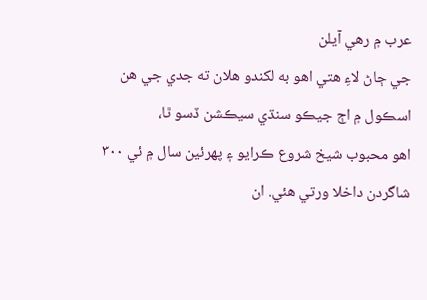عرب ۾ رهي آيلن
جي ڄاڻ لاءِ هتي اهو به لکندو هلان ته جدي جي هن اسڪول ۾ اڄ جيڪو سنڌي سيڪشن ڏسو ٿا،
اهو محبوب شيخ شروع ڪرايو ۽ پهرئين سال ۾ ئي ۳۰۰ شاگردن داخلا ورتي هئي. ان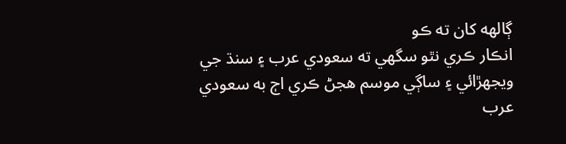ڳالهه کان ته ڪو
انڪار ڪري نٿو سگهي ته سعودي عرب ۽ سنڌ جي ويجهڙائي ۽ ساڳي موسم هجڻ ڪري اڄ به سعودي
عرب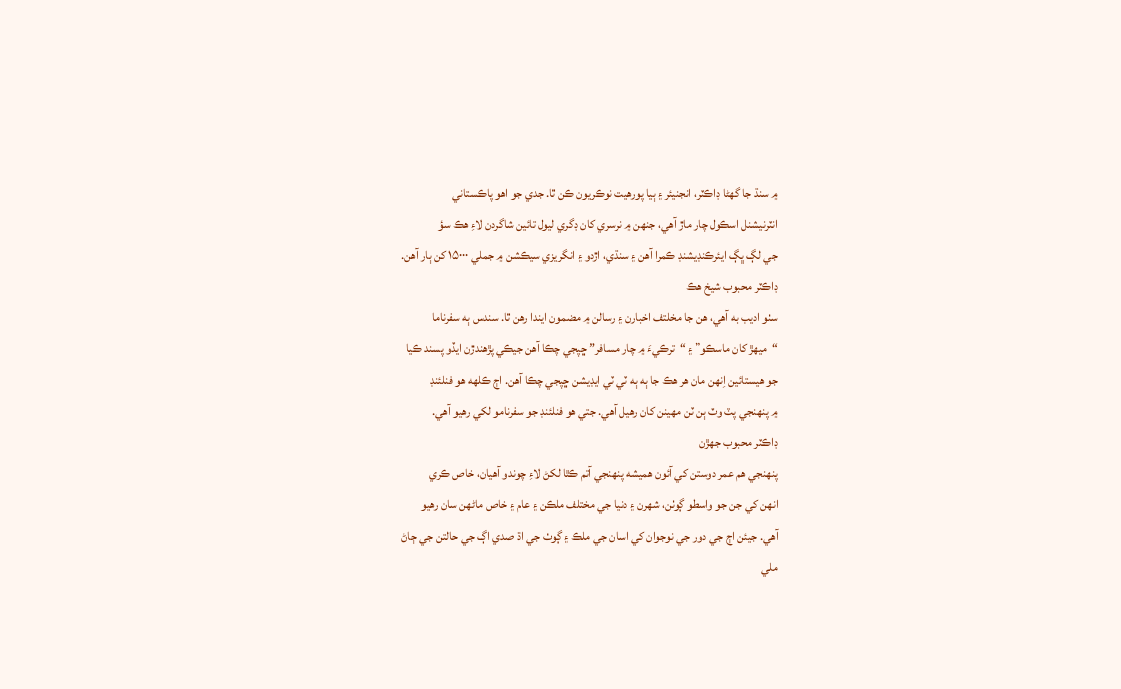۾ سنڌ جا گهڻا ڊاڪٽر، انجنيئر ۽ ٻيا پورهيت نوڪريون ڪن ٿا. جدي جو اهو پاڪستاني
انٽرنيشنل اسڪول چار ماڙ آهي، جنهن ۾ نرسري کان ڊگري ليول تائين شاگردن لاءِ هڪ سؤ
جي لڳ ڀڳ ايئرڪنڊيشنڊ ڪمرا آهن ۽ سنڌي، اڙدو ۽ انگريزي سيڪشن ۾ جملي ۱۵۰۰۰ کن ٻار آهن.
ڊاڪٽر محبوب شيخ هڪ
سٺو اديب به آهي، هن جا مخلتف اخبارن ۽ رسالن ۾ مضمون ايندا رهن ٿا. سندس ٻه سفرناما
“ميهڙ کان ماسڪو” ۽ “ترڪيءَ ۾ چار مسافر” ڇپجي چڪا آهن جيڪي پڙهندڙن ايڏو پسند ڪيا
جو هيستائين اِنهن مان هر هڪ جا ٻه ٻه ٽي ٽي ايڊيشن ڇپجي چڪا آهن. اڄ ڪلهه هو فنلئنڊ
۾ پنهنجي پٽ وٽ ٻن ٽن مهينن کان رهيل آهي. جتي هو فنلئنڊ جو سفرنامو لکي رهيو آهي.
ڊاڪٽر محبوب جهڙن
پنهنجي هم عمر دوستن کي آئون هميشه پنهنجي آتم ڪٿا لکڻ لاءِ چوندو آهيان، خاص ڪري
انهن کي جن جو واسطو ڳوٺن، شهرن ۽ دنيا جي مختلف ملڪن ۽ عام ۽ خاص ماڻهن سان رهيو
آهي. جيئن اڄ جي دور جي نوجوان کي اسان جي ملڪ ۽ ڳوٺ جي اڌ صدي اڳ جي حالتن جي ڄاڻ
ملي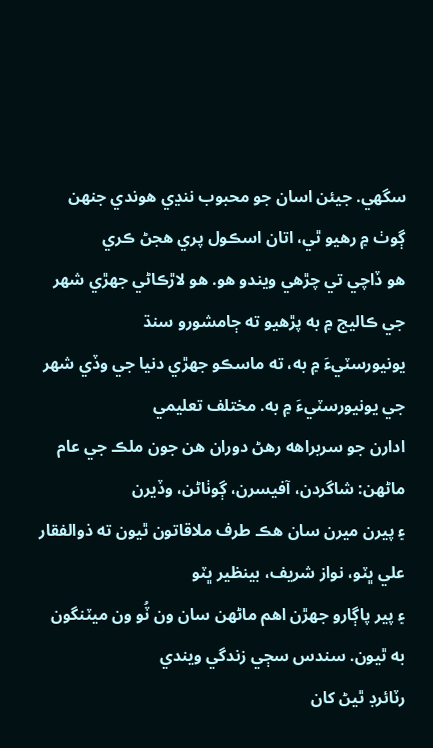سگهي. جيئن اسان جو محبوب ننڍي هوندي جنهن ڳوٺ ۾ رهيو ٿي، اتان اسڪول پري هجڻ ڪري
هو ڏاچي تي چڙهي ويندو هو. هو لاڙڪاڻي جهڙي شهر جي ڪاليج ۾ به پڙهيو ته ڄامشورو سنڌ
يونيورسٽيءَ ۾ به، ته ماسڪو جهڙي دنيا جي وڏي شهر جي يونيورسٽيءَ ۾ به. مختلف تعليمي
ادارن جو سربراهه رهڻ دوران هن جون ملڪ جي عام ماڻهن: شاگردن، آفيسرن، ڳوٺاڻن، وڏيرن
۽ پيرن ميرن سان هڪ طرف ملاقاتون ٿيون ته ذوالفقار علي ڀٽو، نواز شريف، بينظير ڀٽو
۽ پير پاڳارو جهڙن اهم ماڻهن سان ون ٽُو ون ميٽنگون به ٿيون. سندس سڄي زندگي ويندي
رٽائرڊ ٿيڻ کان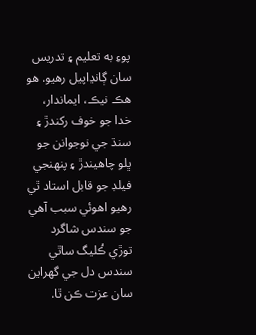پوءِ به تعليم ۽ تدريس سان ڳانڍاپيل رهيو. هو هڪ نيڪ، ايماندار،
خدا جو خوف رکندڙ ۽ سنڌ جي نوجوانن جو ڀلو چاهيندڙ ۽ پنهنجي فيلڊ جو قابل استاد ٿي
رهيو اهوئي سبب آهي جو سندس شاگرد توڙي ڪُليگ ساٿي سندس دل جي گهراين سان عزت ڪن ٿا.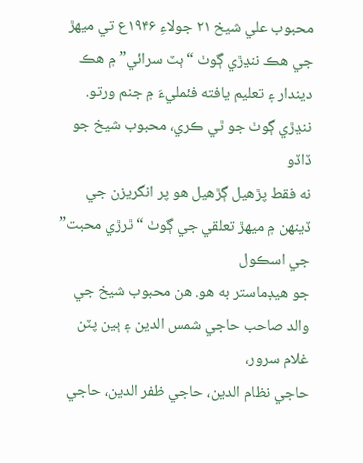محبوب علي شيخ ۲۱ جولاءِ ۱۹۴۶ع تي ميهڙ جي هڪ ننڍڙي ڳوٺ “ٻٽ سرائي” ۾ هڪ
ديندار ۽ تعليم يافته فئمليءَ ۾ جنم ورتو. ننڍڙي ڳوٺ جو ٿي ڪري، محبوب شيخ جو ڏاڏو
نه فقط پڙهيل ڳڙهيل هو پر انگريزن جي ڏينهن ۾ ميهڙ تعلقي جي ڳوٺ “ٿرڙي محبت” جي اسڪول
جو هيڊماستر به هو. هن محبوب شيخ جي والد صاحب حاجي شمس الدين ۽ ٻين پٽن غلام سرور،
حاجي نظام الدين، حاجي ظفر الدين، حاجي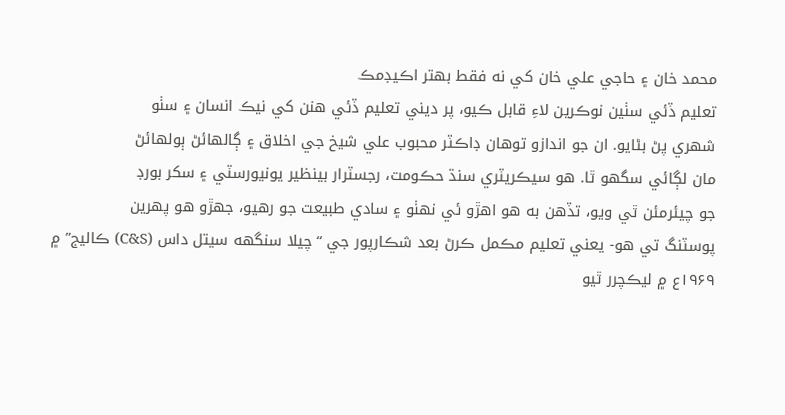محمد خان ۽ حاجي علي خان کي نه فقط بهتر اڪيڊمڪ
تعليم ڏئي سٺين نوڪرين لاءِ قابل ڪيو، پر ديني تعليم ڏئي هنن کي نيڪ انسان ۽ سٺو
شهري پڻ بڻايو. ان جو اندازو توهان ڊاڪٽر محبوب علي شيخ جي اخلاق ۽ ڳالهائڻ ٻولهائڻ
مان لڳائي سگهو ٿا. هو سيڪريٽري سنڌ حڪومت، رجسٽرار بينظير يونيورسٽي ۽ سکر بورڊ
جو چيئرمئن ٿي ويو، تڏهن به هو اهڙو ئي نهٺو ۽ سادي طبيعت جو رهيو، جهڙو هو پهرين
پوسٽنگ تي هو- يعني تعليم مڪمل ڪرڻ بعد شڪارپور جي “چيلا سنگهه سيتل داس (C&S) ڪاليج” ۾ ۱۹۶۹ع ۾ ليڪچرر ٿيو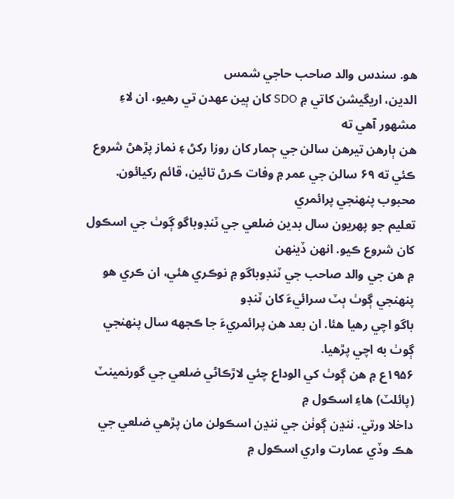هو. سندس والد صاحب حاجي شمس
الدين، اريگيشن کاتي ۾ SDO کان ٻين عهدن تي رهيو، ان لاءِ مشهور آهي ته
هن ٻارهن تيرهن سالن جي ڄمار کان روزا رکڻ ۽ نماز پڙهڻ شروع ڪئي ته ۶۹ سالن جي عمر ۾ وفات ڪرڻ تائين، قائم رکيائون.
محبوب پنهنجي پرائمري
تعليم جو پهريون سال بدين ضلعي جي ٽنڊوباگو ڳوٺ جي اسڪول کان شروع ڪيو. انهن ڏينهن
۾ هن جي والد صاحب جي ٽنڊوباگو ۾ نوڪري هئي، ان ڪري هو پنهنجي ڳوٺ ٻٽ سرائيءَ کان ٽنڊو
باگو اچي رهيا هئا. ان بعد هن پرائمريءَ جا ڪجهه سال پنهنجي ڳوٺ به اچي پڙهيا.
۱۹۵۶ع ۾ هن ڳوٺ کي الوداع چئي لاڙڪاڻي ضلعي جي گورنمينٽ (پائلٽ) هاءِ اسڪول ۾
داخلا ورتي. ننڍن ڳوٺن جي ننڍن اسڪولن مان پڙهي ضلعي جي هڪ وڏي عمارت واري اسڪول ۾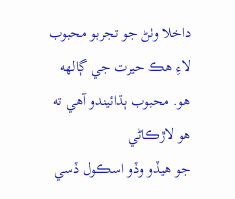داخلا وٺڻ جو تجربو محبوب لاءِ هڪ حيرت جي ڳالهه هو. محبوب ٻڌائيندو آهي ته هو لاڙڪاڻي
جو هيڏو وڏو اسڪول ڏسي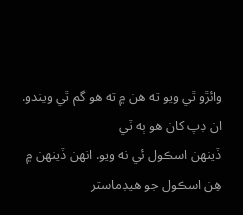وائڙو ٿي ويو ته هن ۾ ته هو گم ٿي ويندو. ان ڊپ کان هو ٻه ٽي
ڏينهن اسڪول ئي نه ويو. انهن ڏينهن ۾ هِن اسڪول جو هيڊماستر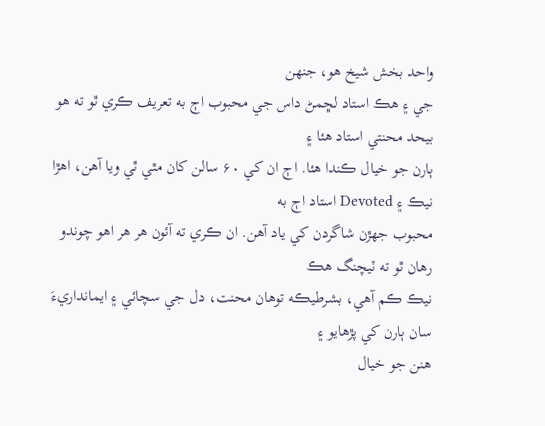واحد بخش شيخ هو، جنهن
جي ۽ هڪ استاد لڇمڻ داس جي محبوب اڄ به تعريف ڪري ٿو ته هو بيحد محنتي استاد هئا ۽
ٻارن جو خيال ڪندا هئا. اڄ ان کي ۶۰ سالن کان مٿي ٿي ويا آهن، اهڙا نيڪ ۽ Devoted استاد اڄ به
محبوب جهڙن شاگردن کي ياد آهن. ان ڪري ته آئون هر هر اهو چوندو رهان ٿو ته ٽيچنگ هڪ
نيڪ ڪم آهي، بشرطيڪه توهان محنت، دل جي سچائي ۽ ايمانداريءَ سان ٻارن کي پڙهايو ۽
هنن جو خيال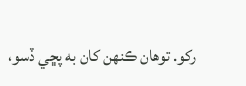رکو. توهان ڪنهن کان به پڇي ڏسو،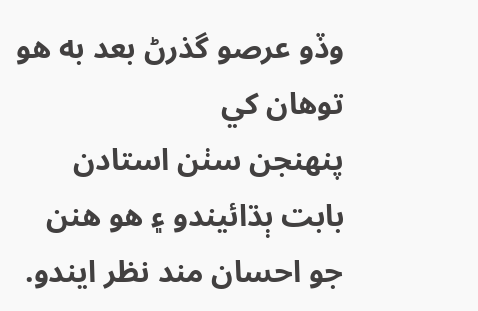وڏو عرصو گذرڻ بعد به هو توهان کي
پنهنجن سٺن استادن بابت ٻڌائيندو ۽ هو هنن جو احسان مند نظر ايندو.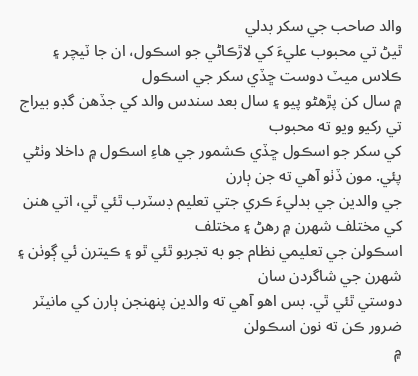والد صاحب جي سکر بدلي
ٿيڻ تي محبوب عليءَ کي لاڙڪاڻي جو اسڪول، ان جا ٽيچر ۽ ڪلاس ميٽ دوست ڇڏي سکر جي اسڪول
۾ سال کن پڙهڻو پيو ۽ سال بعد سندس والد کي جڏهن گڊو بيراج تي رکيو ويو ته محبوب
کي سکر جو اسڪول ڇڏي ڪشمور جي هاءِ اسڪول ۾ داخلا وٺڻي پئي. مون ڏٺو آهي ته جن ٻارن
جي والدين جي بدليءَ ڪري جتي تعليم ڊسٽرب ٿئي ٿي، اتي هنن کي مختلف شهرن ۾ رهڻ ۽ مختلف
اسڪولن جي تعليمي نظام جو به تجربو ٿئي ٿو ۽ ڪيترن ئي ڳوٺن ۽ شهرن جي شاگردن سان
دوستي ٿئي ٿي. بس اهو آهي ته والدين پنهنجن ٻارن کي مانيٽر ضرور ڪن ته نون اسڪولن
۾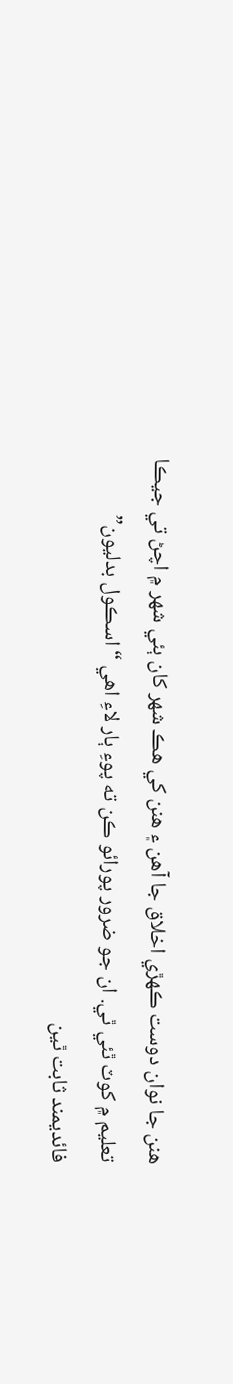هنن جا نوان دوست ڪهڙي اخلاق جا آهن ۽ هنن کي هڪ شهر کان ٻئي شهر ۾ اچڻ تي جيڪا
تعليم ۾ کوٽ ٿئي ٿي. ان جو ضرور پورائو ڪن ته پوءِ ٻار لاءِ اهي “اسڪول بدليون”
فائديمند ثابت ٿين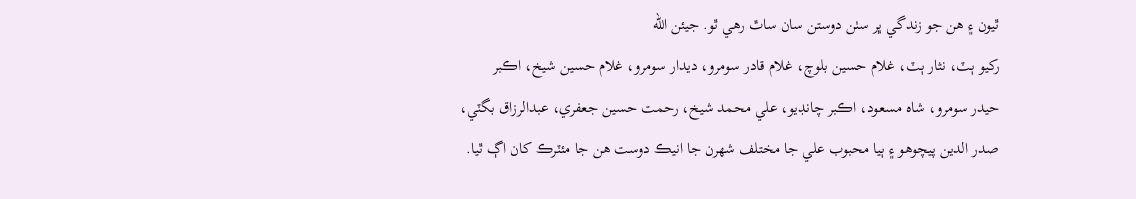ٿيون ۽ هن جو زندگي ڀر سٺن دوستن سان ساٿ رهي ٿو. جيئن الله
رکيو ٻٽ، نثار ٻٽ، غلام حسين بلوچ، غلام قادر سومرو، ديدار سومرو، غلام حسين شيخ، اڪبر
حيدر سومرو، شاه مسعود، اڪبر چانڊيو، علي محمد شيخ، رحمت حسين جعفري، عبدالرزاق بگٽي،
صدر الدين پيچوهو ۽ ٻيا محبوب علي جا مختلف شهرن جا انيڪ دوست هن جا مئٽرڪ کان اڳ ٿيا.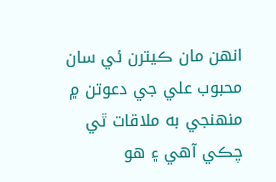انهن مان ڪيترن ئي سان محبوب علي جي دعوتن ۾ منهنجي به ملاقات ٿي چڪي آهي ۽ هو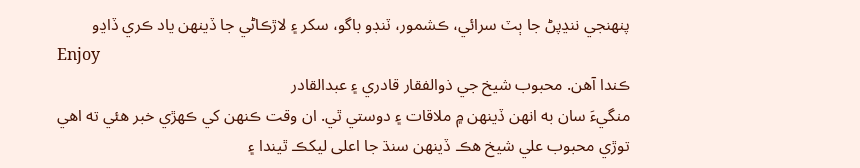پنهنجي ننڍپڻ جا ٻٽ سرائي، ڪشمور، ٽنڊو باگو، سکر ۽ لاڙڪاڻي جا ڏينهن ياد ڪري ڏاڍو
Enjoy
ڪندا آهن. محبوب شيخ جي ذوالفقار قادري ۽ عبدالقادر
منگيءَ سان به انهن ڏينهن ۾ ملاقات ۽ دوستي ٿي. ان وقت ڪنهن کي ڪهڙي خبر هئي ته اهي
توڙي محبوب علي شيخ هڪ ڏينهن سنڌ جا اعلى ليکڪ ٿيندا ۽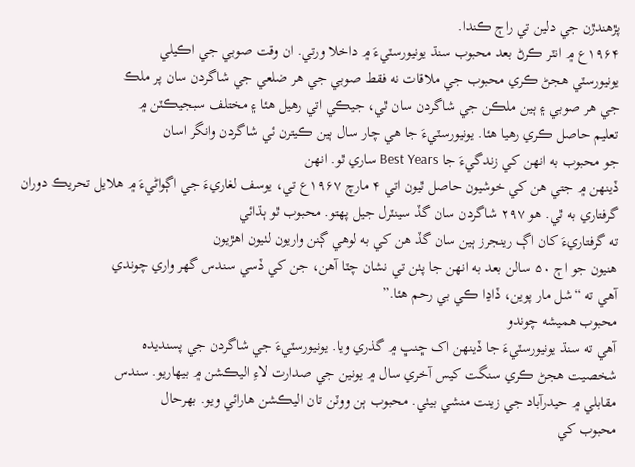پڙهندڙن جي دلين تي راڄ ڪندا.
۱۹۶۴ع ۾ انٽر ڪرڻ بعد محبوب سنڌ يونيورسٽيءَ ۾ داخلا ورتي. ان وقت صوبي جي اڪيلي
يونيورسٽي هجڻ ڪري محبوب جي ملاقات نه فقط صوبي جي هر ضلعي جي شاگردن سان پر ملڪ
جي هر صوبي ۽ ٻين ملڪن جي شاگردن سان ٿي، جيڪي اتي رهيل هئا ۽ مختلف سبجيڪٽن ۾
تعليم حاصل ڪري رهيا هئا. يونيورسٽيءَ جا هي چار سال ٻين ڪيترن ئي شاگردن وانگر اسان
جو محبوب به انهن کي زندگيءَ جا Best Years ساري ٿو. انهن
ڏينهن ۾ جتي هن کي خوشيون حاصل ٿيون اتي ۴ مارچ ۱۹۶۷ع تي، يوسف لغاريءَ جي اڳواڻيءَ ۾ هلايل تحريڪ دوران
گرفتاري به ٿي. هو ۲۹۷ شاگردن سان گڏ سينٽرل جيل پهتو. محبوب ٿو ٻڌائي
ته گرفتاريءَ کان اڳ رينجرز ٻين سان گڏ هن کي به لوهي ڳنن واريون لٺيون اهڙيون
هنيون جو اڄ ۵۰ سالن بعد به انهن جا پٺن تي نشان چٽا آهن، جن کي ڏسي سندس گهر واري چوندي
آهي ته “شل مار پوين، ڏاڍا ڪي بي رحم هئا.”
محبوب هميشه چوندو
آهي ته سنڌ يونيورسٽيءَ جا ڏينهن اک ڇنڀ ۾ گذري ويا. يونيورسٽيءَ جي شاگردن جي پسنديده
شخصيت هجڻ ڪري سنگت کيس آخري سال ۾ يونين جي صدارت لاءِ اليڪشن ۾ بيهاريو. سندس
مقابلي ۾ حيدرآباد جي زينت منشي بيٺي. محبوب ٻن ووٽن تان اليڪشن هارائي ويو. بهرحال
محبوب کي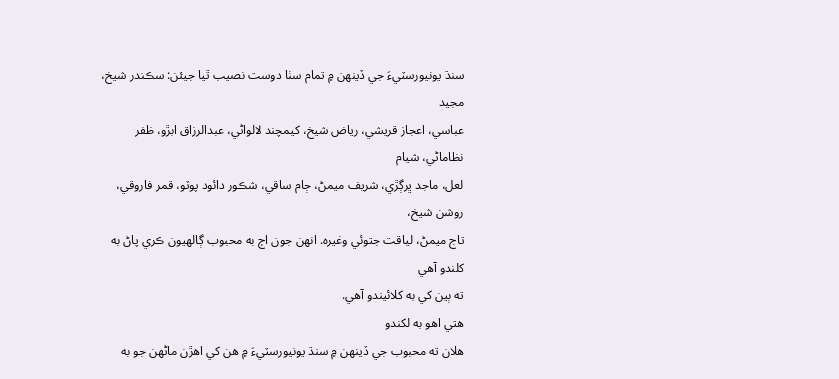سنڌ يونيورسٽيءَ جي ڏينهن ۾ تمام سٺا دوست نصيب ٿيا جيئن: سڪندر شيخ، مجيد
عباسي، اعجاز قريشي، رياض شيخ، کيمچند لالواڻي، عبدالرزاق ابڙو، ظفر نظاماڻي، شيام
لعل، ماجد ڀرڳڙي، شريف ميمڻ، ڄام ساقي، شڪور دائود پوٽو، قمر فاروقي، روشن شيخ،
تاج ميمڻ، لياقت جتوئي وغيره. انهن جون اڄ به محبوب ڳالهيون ڪري پاڻ به کلندو آهي
ته ٻين کي به کلائيندو آهي.
هتي اهو به لکندو
هلان ته محبوب جي ڏينهن ۾ سنڌ يونيورسٽيءَ ۾ هن کي اهڙن ماڻهن جو به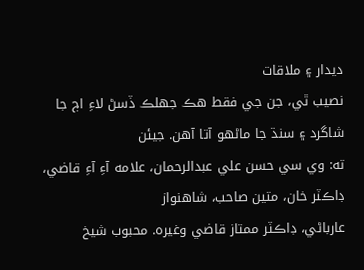ديدار ۽ ملاقات
نصيب ٿي، جن جي فقط هڪ جهلڪ ڏسڻ لاءِ اڄ جا شاگرد ۽ سنڌ جا ماڻهو آتا آهن. جيئن
ته: وي سي حسن علي عبدالرحمان، علامه آءِ آءِ قاضي، ڊاڪٽر خان، متين صاحب، شاهنواز
عارباڻي، ڊاڪٽر ممتاز قاضي وغيره. محبوب شيخ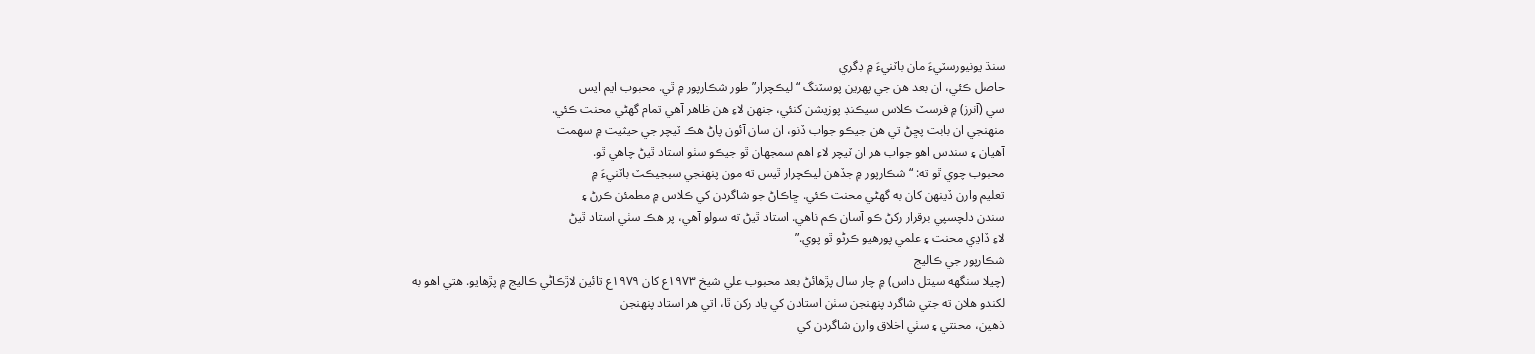سنڌ يونيورسٽيءَ مان باٽنيءَ ۾ ڊگري
حاصل ڪئي، ان بعد هن جي پهرين پوسٽنگ “ليڪچرار” طور شڪارپور ۾ ٿي. محبوب ايم ايس
سي (آنرز) ۾ فرسٽ ڪلاس سيڪنڊ پوزيشن کنئي، جنهن لاءِ هن ظاهر آهي تمام گهڻي محنت ڪئي.
منهنجي ان بابت پڇڻ تي هن جيڪو جواب ڏنو، ان سان آئون پاڻ هڪ ٽيچر جي حيثيت ۾ سهمت
آهيان ۽ سندس اهو جواب هر ان ٽيچر لاءِ اهم سمجهان ٿو جيڪو سٺو استاد ٿيڻ چاهي ٿو.
محبوب چوي ٿو ته: “شڪارپور ۾ جڏهن ليڪچرار ٿيس ته مون پنهنجي سبجيڪٽ باٽنيءَ ۾
تعليم وارن ڏينهن کان به گهڻي محنت ڪئي. ڇاڪاڻ جو شاگردن کي ڪلاس ۾ مطمئن ڪرڻ ۽
سندن دلچسپي برقرار رکڻ ڪو آسان ڪم ناهي. استاد ٿيڻ ته سولو آهي، پر هڪ سٺي استاد ٿيڻ
لاءِ ڏاڍي محنت ۽ علمي پورهيو ڪرڻو ٿو پوي.”
شڪارپور جي ڪاليج
(چيلا سنگهه سيتل داس) ۾ چار سال پڙهائڻ بعد محبوب علي شيخ ۱۹۷۳ع کان ۱۹۷۹ع تائين لاڙڪاڻي ڪاليج ۾ پڙهايو. هتي اهو به
لکندو هلان ته جتي شاگرد پنهنجن سٺن استادن کي ياد رکن ٿا، اتي هر استاد پنهنجن
ذهين، محنتي ۽ سٺي اخلاق وارن شاگردن کي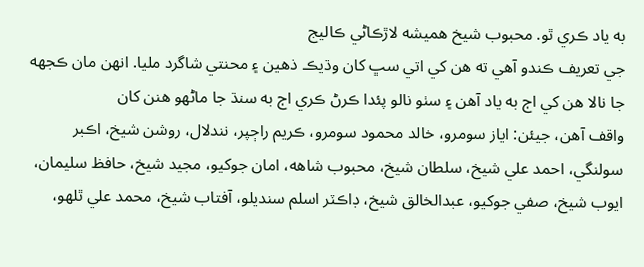به ياد ڪري ٿو. محبوب شيخ هميشه لاڙڪاڻي ڪاليج
جي تعريف ڪندو آهي ته هن کي اتي سڀ کان وڌيڪ ذهين ۽ محنتي شاگرد مليا. انهن مان ڪجهه
جا نالا هن کي اڄ به ياد آهن ۽ سٺو نالو پئدا ڪرڻ ڪري اڄ به سنڌ جا ماڻهو هنن کان
واقف آهن، جيئن: اياز سومرو، خالد محمود سومرو، ڪريم راڄپر، نندلال، روشن شيخ، اڪبر
سولنگي، احمد علي شيخ، سلطان شيخ، محبوب شاهه، امان جوکيو، مجيد شيخ، حافظ سليمان،
ايوب شيخ، صفي جوکيو، عبدالخالق شيخ، ڊاڪٽر اسلم سنديلو، آفتاب شيخ، محمد علي ٿلهو،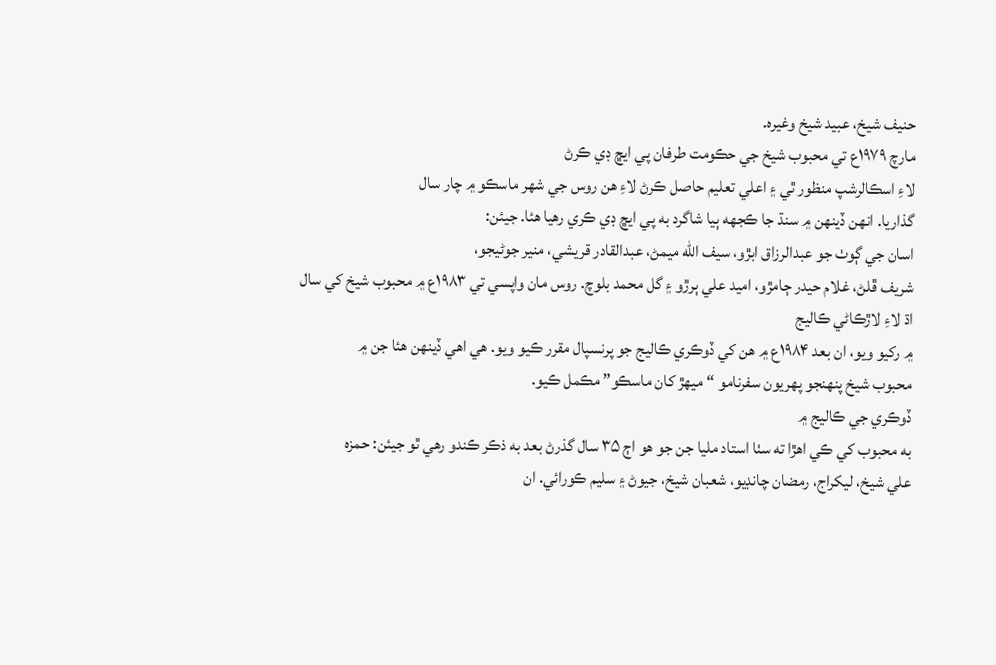حنيف شيخ، عبيد شيخ وغيره.
مارچ ۱۹۷۹ع تي محبوب شيخ جي حڪومت طرفان پي ايڇ ڊي ڪرڻ
لاءِ اسڪالرشپ منظور ٿي ۽ اعلي تعليم حاصل ڪرڻ لاءِ هن روس جي شهر ماسڪو ۾ چار سال
گذاريا. انهن ڏينهن ۾ سنڌ جا ڪجهه ٻيا شاگرد به پي ايڇ ڊي ڪري رهيا هئا. جيئن:
اسان جي ڳوٺ جو عبدالرزاق ابڙو، سيف الله ميمڻ، عبدالقادر قريشي، منير جوڻيجو،
شريف ڦلڻ، غلام حيدر ڄامڙو، اميد علي ٻرڙو ۽ گل محمد بلوچ. روس مان واپسي تي ۱۹۸۳ع ۾ محبوب شيخ کي سال اڌ لاءِ لاڙڪاڻي ڪاليج
۾ رکيو ويو، ان بعد ۱۹۸۴ع ۾ هن کي ڏوڪري ڪاليج جو پرنسپال مقرر ڪيو ويو. هي اهي ڏينهن هئا جن ۾
محبوب شيخ پنهنجو پهريون سفرنامو “ميهڙ کان ماسڪو” مڪمل ڪيو.
ڏوڪري جي ڪاليج ۾
به محبوب کي ڪي اهڙا ته سٺا استاد مليا جن جو هو اڄ ۳۵ سال گذرڻ بعد به ذڪر ڪندو رهي ٿو جيئن: حمزه
علي شيخ، ليکراج، رمضان چانڊيو، شعبان شيخ، جيوڻ ۽ سليم ڪورائي. ان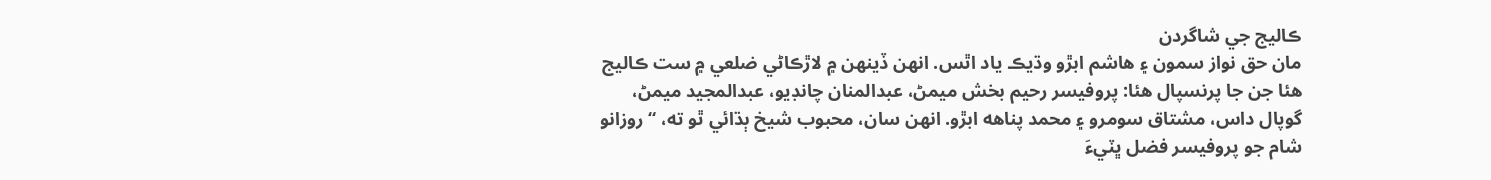ڪاليج جي شاگردن
مان حق نواز سمون ۽ هاشم ابڙو وڌيڪ ياد اٿس. انهن ڏينهن ۾ لاڙڪاڻي ضلعي ۾ ست ڪاليج
هئا جن جا پرنسپال هئا: پروفيسر رحيم بخش ميمڻ، عبدالمنان چانڊيو، عبدالمجيد ميمڻ،
گوپال داس، مشتاق سومرو ۽ محمد پناهه ابڙو. انهن سان، محبوب شيخ ٻڌائي ٿو ته، “روزانو
شام جو پروفيسر فضل ڀٽيءَ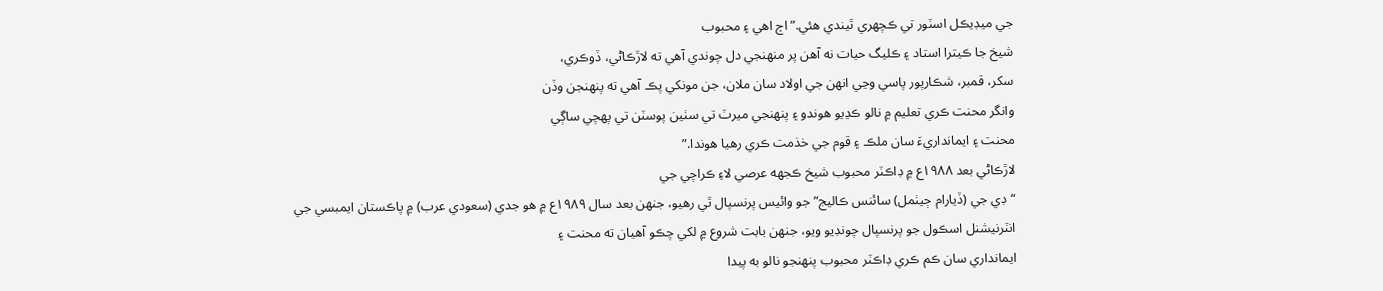جي ميڊيڪل اسٽور تي ڪچهري ٿيندي هئي.” اڄ اهي ۽ محبوب
شيخ جا ڪيترا استاد ۽ ڪليگ حيات نه آهن پر منهنجي دل چوندي آهي ته لاڙڪاڻي، ڏوڪري،
سکر، قمبر، شڪارپور پاسي وڃي انهن جي اولاد سان ملان، جن مونکي پڪ آهي ته پنهنجن وڏن
وانگر محنت ڪري تعليم ۾ نالو ڪڍيو هوندو ۽ پنهنجي ميرٽ تي سٺين پوسٽن تي پهچي ساڳي
محنت ۽ ايمانداريءَ سان ملڪ ۽ قوم جي خذمت ڪري رهيا هوندا.”
لاڙڪاڻي بعد ۱۹۸۸ع ۾ ڊاڪٽر محبوب شيخ ڪجهه عرصي لاءِ ڪراچي جي
“ڊي جي (ڏيارام ڄيٺمل) سائنس ڪاليج” جو وائيس پرنسپال ٿي رهيو، جنهن بعد سال ۱۹۸۹ع ۾ هو جدي (سعودي عرب) ۾ پاڪستان ايمبسي جي
انٽرنيشنل اسڪول جو پرنسپال چونڊيو ويو، جنهن بابت شروع ۾ لکي چڪو آهيان ته محنت ۽
ايمانداري سان ڪم ڪري ڊاڪٽر محبوب پنهنجو نالو به پيدا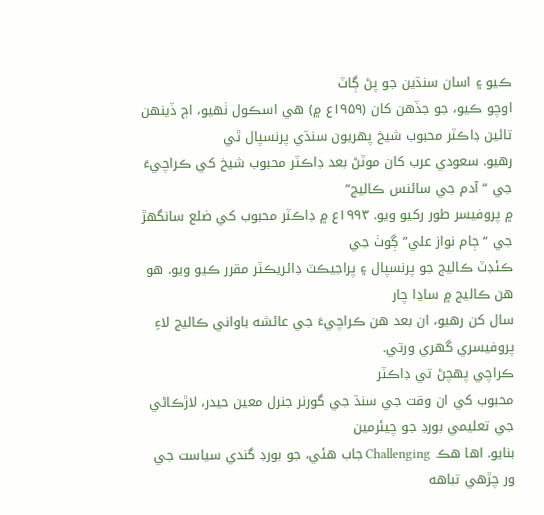ڪيو ۽ اسان سنڌين جو پڻ ڳاٽ
اوچو ڪيو، جو جڏهن کان (۱۹۵۹ع ۾) هي اسڪول ٺهيو، اڄ ڏينهن تائين ڊاڪٽر محبوب شيخ پهريون سنڌي پرنسپال ٿي
رهيو. سعودي عرب کان موٽڻ بعد ڊاڪٽر محبوب شيخ کي ڪراچيءَ جي “آدم جي سائنس ڪاليج”
۾ پروفيسر طور رکيو ويو. ۱۹۹۳ع ۾ ڊاڪٽر محبوب کي ضلع سانگهڙ جي “ڄام نواز علي” ڳوٺ جي
ڪئڊٽ ڪاليج جو پرنسپال ۽ پراجيڪٽ ڊائريڪٽر مقرر ڪيو ويو. هو هن ڪاليج ۾ ساڍا چار
سال کن رهيو، ان بعد هن ڪراچيءَ جي عائشه باواني ڪاليج لاءِ پروفيسري گهري ورتي.
ڪراچي پهچڻ تي ڊاڪٽر
محبوب کي ان وقت جي سنڌ جي گورنر جنرل معين حيدر، لاڙڪاڻي جي تعليمي بورڊ جو چيئرمين
بنايو. اها هڪ Challenging جاب هئي، جو بورڊ گندي سياست جي ور چڙهي تباهه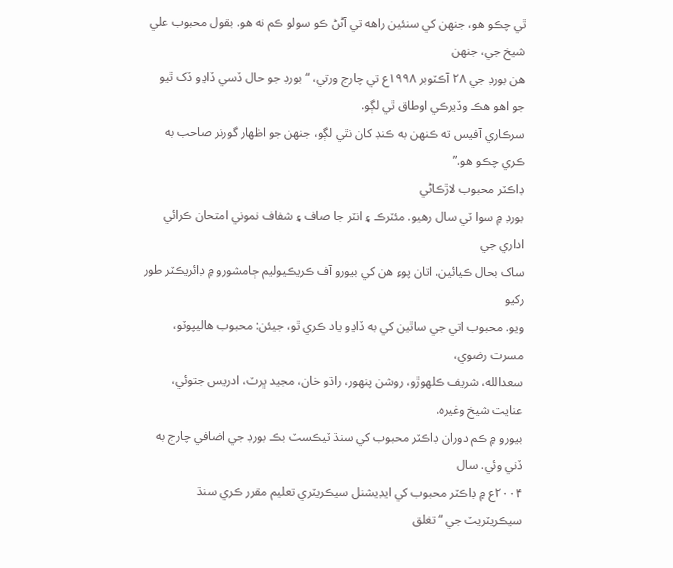ٿي چڪو هو، جنهن کي سنئين راهه تي آڻڻ ڪو سولو ڪم نه هو. بقول محبوب علي شيخ جي، جنهن
هن بورڊ جي ۲۸ آڪٽوبر ۱۹۹۸ع تي چارج ورتي، “بورڊ جو حال ڏسي ڏاڍو ڏک ٿيو جو اهو هڪ وڏيرڪي اوطاق ٿي لڳو.
سرڪاري آفيس ته ڪنهن به ڪنڊ کان نٿي لڳو، جنهن جو اظهار گورنر صاحب به ڪري چڪو هو.”
ڊاڪٽر محبوب لاڙڪاڻي
بورڊ ۾ سوا ٽي سال رهيو. مئٽرڪ ۽ انٽر جا صاف ۽ شفاف نموني امتحان ڪرائي اداري جي
ساک بحال ڪيائين. اتان پوءِ هن کي بيورو آف ڪريڪيوليم ڄامشورو ۾ ڊائريڪٽر طور رکيو
ويو. محبوب اتي جي ساٿين کي به ڏاڍو ياد ڪري ٿو، جيئن: محبوب هاليپوٽو، مسرت رضوي،
سعدالله، شريف ڪلهوڙو، روشن پنهور، راڌو خان، مجيد ڀرٽ، ادريس جتوئي، عنايت شيخ وغيره.
بيورو ۾ ڪم دوران ڊاڪٽر محبوب کي سنڌ ٽيڪسٽ بڪ بورڊ جي اضافي چارج به ڏني وئي. سال
۲۰۰۴ع ۾ ڊاڪٽر محبوب کي ايڊيشنل سيڪريٽري تعليم مقرر ڪري سنڌ سيڪريٽريٽ جي “تغلق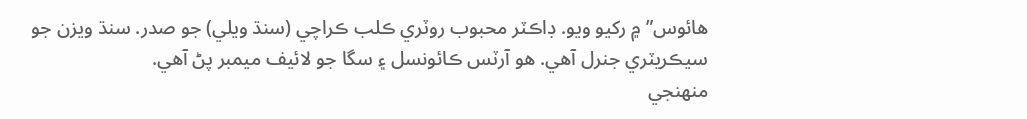هائوس” ۾ رکيو ويو. ڊاڪٽر محبوب روٽري ڪلب ڪراچي (سنڌ ويلي) جو صدر. سنڌ ويزن جو
سيڪريٽري جنرل آھي. هو آرٽس ڪائونسل ۽ سگا جو لائيف ميمبر پڻ آھي.
منهنجي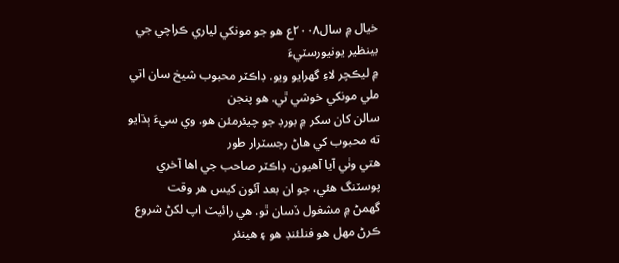خيال ۾ سال۲۰۰۸ع هو جو مونکي لياري ڪراچي جي بينظير يونيورسٽيءَ
۾ ليڪچر لاءِ گهرايو ويو. ڊاڪٽر محبوب شيخ سان اتي ملي مونکي خوشي ٿي. هو پنجن
سالن کان سکر ۾ بورڊ جو چيئرمئن هو. وي سيءَ ٻڌايو ته محبوب کي هاڻ رجسٽرار طور
هتي وٺي آيا آهيون. ڊاڪٽر صاحب جي اها آخري پوسٽنگ هئي، جو ان بعد آئون کيس هر وقت
گهمڻ ۾ مشغول ڏسان ٿو. هي رائيٽ اپ لکڻ شروع ڪرڻ مهل هو فنلئنڊ هو ۽ هينئر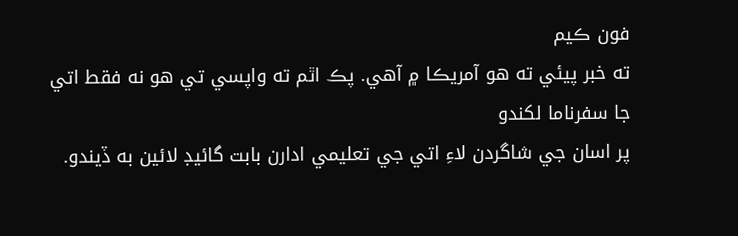فون ڪيم
ته خبر پيئي ته هو آمريڪا ۾ آهي. پڪ اٿم ته واپسي تي هو نه فقط اتي جا سفرناما لکندو
پر اسان جي شاگردن لاءِ اتي جي تعليمي ادارن بابت گائيڊ لائين به ڏيندو.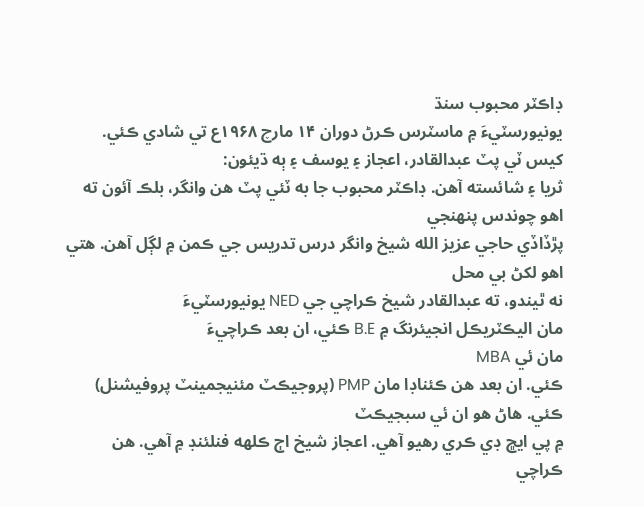ڊاڪٽر محبوب سنڌ
يونيورسٽيءَ ۾ ماسٽرس ڪرڻ دوران ۱۴ مارچ ۱۹۶۸ع تي شادي ڪئي. کيس ٽي پٽ عبدالقادر، اعجاز ۽ يوسف ۽ ٻه ڌيئون:
ثريا ۽ شائسته آهن. ڊاڪٽر محبوب جا به ٽئي پٽ هن وانگر، بلڪ آئون ته اهو چوندس پنهنجي
پڙڏاڏي حاجي عزيز الله شيخ وانگر درس تدريس جي ڪمن ۾ لڳل آهن. هتي اهو لکڻ بي محل
نه ٿيندو، ته عبدالقادر شيخ ڪراچي جي NED يونيورسٽيءَ
مان اليڪٽريڪل انجيئرنگ ۾ B.E ڪئي، ان بعد ڪراچيءَ
مان ئي MBA
ڪئي. ان بعد هن ڪئناڊا مان PMP (پروجيڪٽ مئنيجمينٽ پروفيشنل) ڪئي. هاڻ هو ان ئي سبجيڪٽ
۾ پي ايڇ ڊي ڪري رهيو آهي. اعجاز شيخ اڄ ڪلهه فنلئنڊ ۾ آهي. هن ڪراچي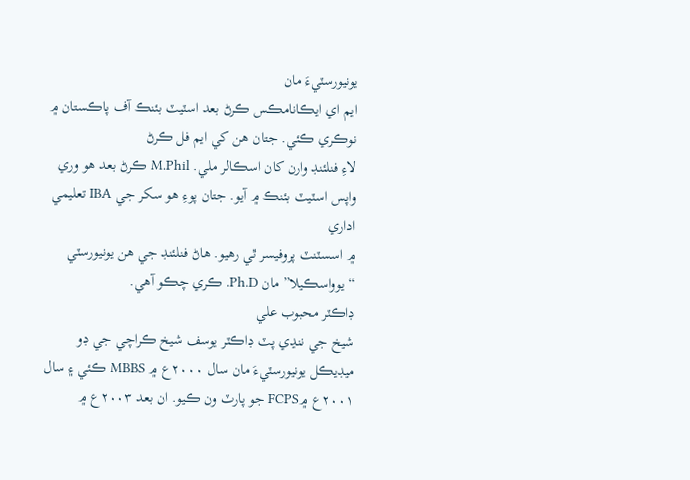يونيورسٽيءَ مان
ايم اي ايڪانامڪس ڪرڻ بعد اسٽيٽ بئنڪ آف پاڪستان ۾ نوڪري ڪئي. جتان هن کي ايم فل ڪرڻ
لاءِ فنلئنڊ وارن کان اسڪالر ملي. M.Phil ڪرڻ بعد هو وري واپس اسٽيٽ بئنڪ ۾ آيو. جتان پوءِ هو سکر جي IBA تعليمي اداري
۾ اسسٽنٽ پروفيسر ٿي رهيو. هاڻ فنلئنڊ جي هن يونيورسٽي “يوواسڪيلا” مان Ph.D. ڪري چڪو آهي.
ڊاڪٽر محبوب علي
شيخ جي ننڍي پٽ ڊاڪٽر يوسف شيخ ڪراچي جي ڊو ميڊيڪل يونيورسٽيءَ مان سال ۲۰۰۰ع ۾ MBBS ڪئي ۽ سال ۲۰۰۱ع ۾FCPS جو پارٽ ون ڪيو. ان بعد ۲۰۰۳ع ۾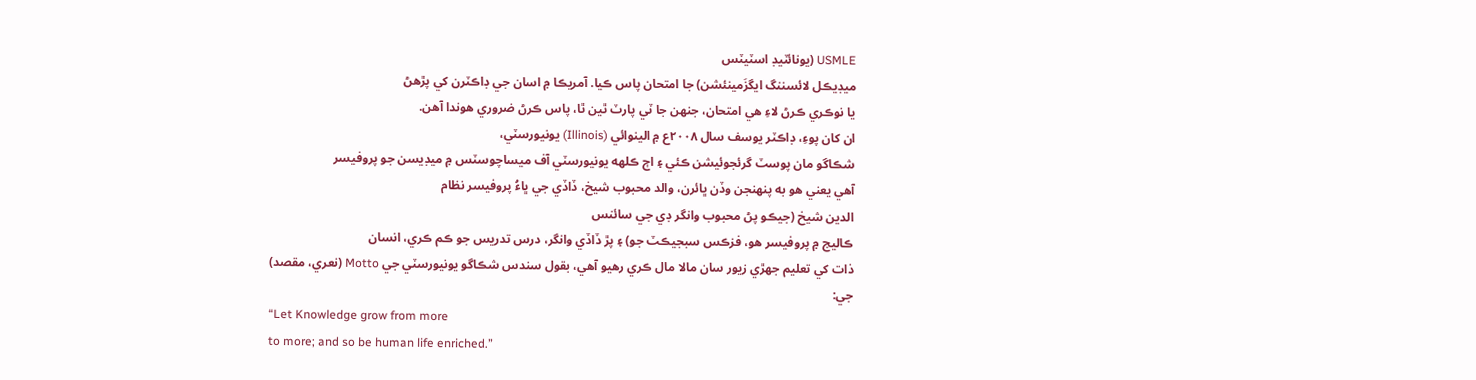USMLE (يونائٽيڊ اسٽيٽس
ميڊيڪل لائسننگ ايگزَمينئشن) جا امتحان پاس ڪيا. آمريڪا ۾ اسان جي ڊاڪٽرن کي پڙهڻ
يا نوڪري ڪرڻ لاءِ هي امتحان، جنهن جا ٽي پارٽ ٿين ٿا، پاس ڪرڻ ضروري هوندا آهن.
ان کان پوءِ، ڊاڪٽر يوسف سال ۲۰۰۸ع ۾ الينوائي (Illinois) يونيورسٽي،
شڪاگو مان پوسٽ گرئجوئيشن ڪئي ۽ اڄ ڪلهه يونيورسٽي آف ميساچوسٽس ۾ ميڊيسن جو پروفيسر
آهي يعني هو به پنهنجن وڏن ڀائرن، والد محبوب شيخ، ڏاڏي جي ڀاءُ پروفيسر نظام
الدين شيخ (جيڪو پڻ محبوب وانگر ڊي جي سائنس
ڪاليج ۾ پروفيسر هو، فزڪس سبجيڪٽ جو) ۽ پڙ ڏاڏي وانگر، درس تدريس جو ڪم ڪري، انسان
ذات کي تعليم جهڙي زيور سان مالا مال ڪري رهيو آهي، بقول سندس شڪاگو يونيورسٽي جي Motto (نعري، مقصد)
جي:
“Let Knowledge grow from more
to more; and so be human life enriched.”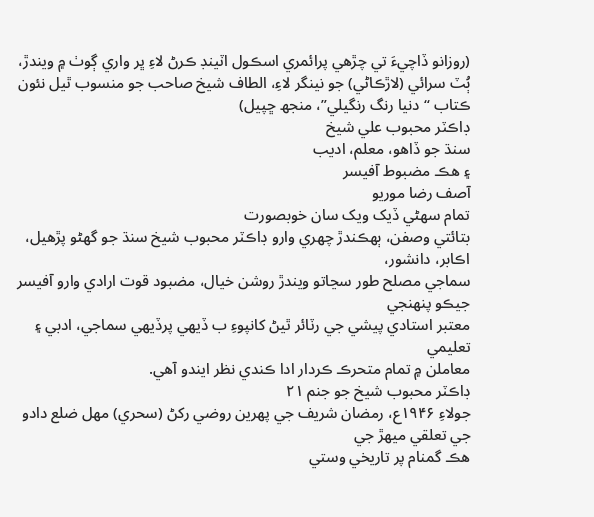(روزانو ڏاچيءَ تي چڙهي پرائمري اسڪول اٽينڊ ڪرڻ لاءِ ڀر واري ڳوٺ ۾ ويندڙ، ٻُٽ سرائي (لاڙڪاڻي) جو نينگر لاءِ، الطاف شيخ صاحب جو منسوب ٿيل نئون ڪتاب “دنيا رنگ رنگيلي”، منجھ ڇپيل)
ڊاڪٽر محبوب علي شيخ
سنڌ جو ڏاهو، معلم، اديب
۽ ھڪ مضبوط آفيسر
آصف رضا موريو
تمام سهڻي ڏيک ويک سان خوبصورت
بتائتي وصفن، ٻهڪندڙ چهري وارو ڊاڪٽر محبوب شيخ سنڌ جو گهڻو پڙهيل، اڪابر، دانشور،
سماجي مصلح طور سڃاتو ويندڙ روشن خيال، مضبود قوت ارادي وارو آفيسر جيڪو پنهنجي
معتبر استادي پيشي جي رٽائر ٿيڻ کانپوءِ ب ڏيهي پرڏيهي سماجي، ادبي ۽ تعليمي
معاملن ۾ تمام متحرڪ ڪردار ادا ڪندي نظر ايندو آهي.
ڊاڪٽر محبوب شيخ جو جنم ۲۱
جولاءِ ۱۹۴۶ع، رمضان شريف جي پھرين روضي رکڻ (سحري) مھل ضلع دادو جي تعلقي ميهڙ جي
هڪ گمنام پر تاريخي وستي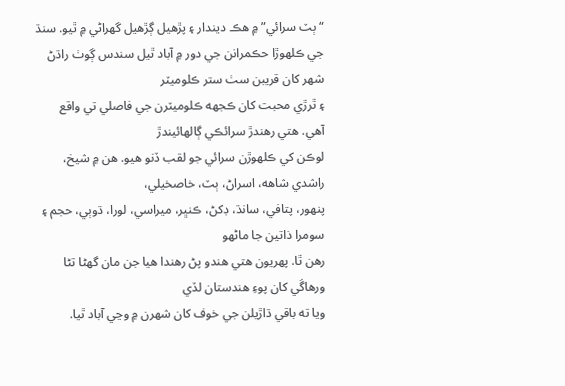“ٻٽ سرائي” ۾ هڪ ديندار ۽ پڙهيل ڳڙهيل گهراڻي ۾ ٿيو. سنڌ
جي ڪلهوڙا حڪمرانن جي دور ۾ آباد ٿيل سندس ڳوٺ راڌڻ شهر کان قريبن سٺ ستر ڪلوميٽر
۽ ٿرڙي محبت کان ڪجهه ڪلوميٽرن جي فاصلي تي واقع آهي. هتي رهندڙ سرائڪي ڳالهائيندڙ
لوڪن کي ڪلهوڙن سرائي جو لقب ڏنو هيو. هن ۾ شيخ، راشدي شاهه، اسراڻ، ٻٽ، خاصخيلي،
پنهور، پتافي، سانڌ، ڊکڻ، ڪنڀر، ميراسي، لورا، ڌوٻي، حجم ۽ سومرا ذاتين جا ماڻهو
رهن ٿا. پهريون هتي هندو پڻ رهندا هيا جن مان گهڻا تڻا ورهاڱي کان پوءِ هندستان لڏي
ويا ته باقي ڌاڙيلن جي خوف کان شهرن ۾ وڃي آباد ٿيا.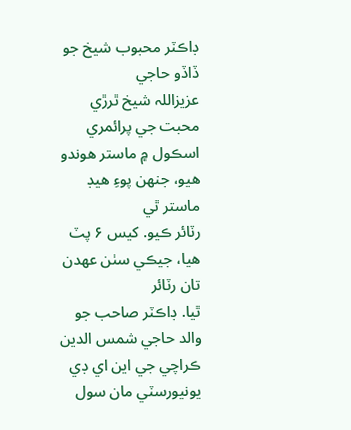ڊاڪٽر محبوب شيخ جو ڏاڏو حاجي
عزيزاللہ شيخ ٿرڙي محبت جي پرائمري اسڪول ۾ ماستر هوندو هيو، جنهن پوءِ هيڊ ماستر ٿي
رٽائر ڪيو. کيس ۶ پٽ ھيا، جيڪي سٺن عھدن تان رٽائر
ٿيا. ڊاڪٽر صاحب جو والد حاجي شمس الدين ڪراچي جي اين اي ڊي يونيورسٽي مان سول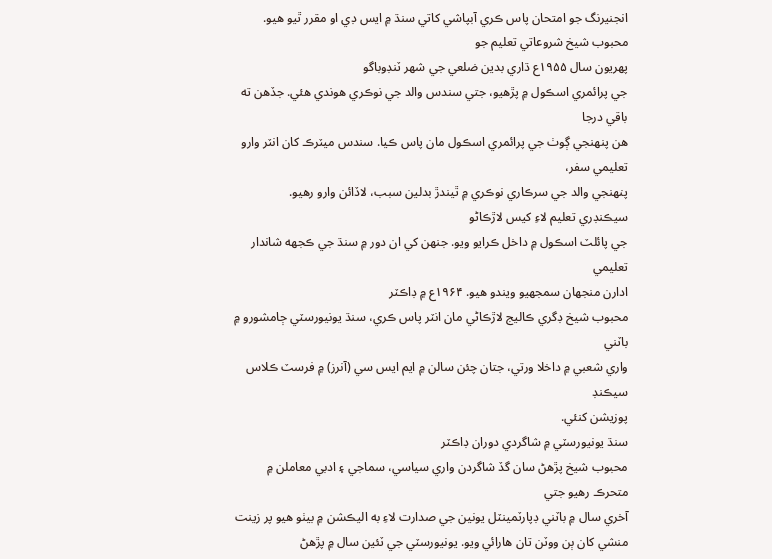انجنيرنگ جو امتحان پاس ڪري آبپاشي کاتي سنڌ ۾ ايس ڊي او مقرر ٿيو هيو.
محبوب شيخ شروعاتي تعليم جو
پهريون سال ۱۹۵۵ع ڌاري بدين ضلعي جي شهر ٽنڊوباگو
جي پرائمري اسڪول ۾ پڙهيو، جتي سندس والد جي نوڪري هوندي هئي. جڏهن ته باقي درجا
هن پنهنجي ڳوٺ جي پرائمري اسڪول مان پاس ڪيا. سندس ميٽرڪ کان انٽر وارو تعليمي سفر،
پنهنجي والد جي سرڪاري نوڪري ۾ ٿيندڙ بدلين سبب، لاڏائن وارو رهيو.
سيڪنڊري تعليم لاءِ کيس لاڙڪاڻو
جي پائلٽ اسڪول ۾ داخل ڪرايو ويو. جنهن کي ان دور ۾ سنڌ جي ڪجهه شاندار تعليمي
ادارن منجهان سمجهيو ويندو هيو. ۱۹۶۴ع ۾ ڊاڪٽر
محبوب شيخ ڊگري ڪاليج لاڙڪاڻي مان انٽر پاس ڪري، سنڌ يونيورسٽي ڄامشورو ۾ باٽني
واري شعبي ۾ داخلا ورتي، جتان چئن سالن ۾ ايم ايس سي (آنرز) ۾ فرسٽ ڪلاس سيڪنڊ
پوزيشن کنئي.
سنڌ يونيورسٽي ۾ شاگردي دوران ڊاڪٽر
محبوب شيخ پڙهڻ سان گڏ شاگردن واري سياسي، سماجي ۽ ادبي معاملن ۾ متحرڪ رھيو جتي
آخري سال ۾ باٽني ڊپارٽمينٽل يونين جي صدارت لاءِ به اليڪشن ۾ بيٺو هيو پر زينت
منشي کان ٻن ووٽن تان هارائي ويو. يونيورسٽي جي ٽئين سال ۾ پڙهڻ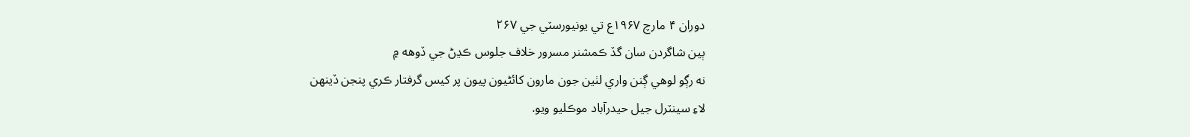دوران ۴ مارچ ۱۹۶۷ع تي يونيورسٽي جي ۲۶۷
ٻين شاگردن سان گڏ ڪمشنر مسرور خلاف جلوس ڪڍڻ جي ڏوهه ۾
نه رڳو لوهي ڳنن واري لٺين جون مارون کائڻيون پيون پر کيس گرفتار ڪري پنجن ڏينهن
لاءِ سينٽرل جيل حيدرآباد موڪليو ويو.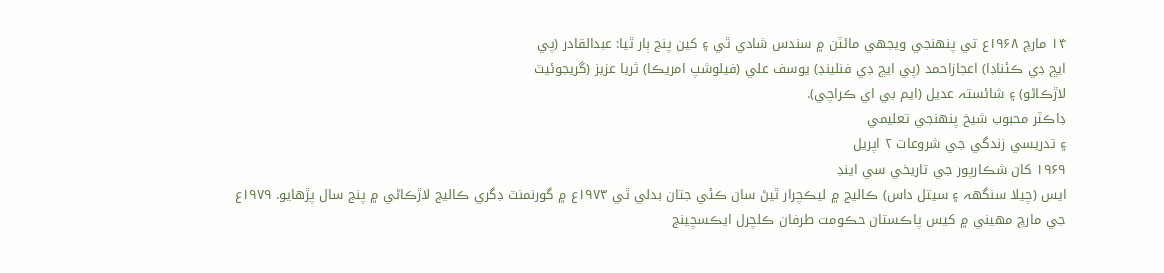۱۴ مارچ ۱۹۶۸ع تي پنھنجي ويجھي مائٽن ۾ سندس شادي ٿي ۽ کين پنج ٻار ٿيا: عبدالقادر (پي
ايڇ ڊي ڪئناڊا) اعجازاحمد (پي ايڇ ڊي فنلينڊ) يوسف علي (فيلوشپ امريڪا) ثريا عزيز (گريجوئيٽ
لاڙڪاڻو) ۽ شائستہ عديل (ايم بي اي ڪراچي).
ڊاڪٽر محبوب شيخ پنهنجي تعليمي
۽ تدريسي زندگي جي شروعات ۲ اپريل
۱۹۶۹ کان شڪارپور جي تاريخي سي اينڊ
ايس (چيلا سنگهہ ۽ سيتل داس) ڪاليج ۾ ليڪچرار ٿيڻ سان ڪئي جتان بدلي ٿي ۱۹۷۳ع ۾ گورنمنٽ ڊگري ڪاليج لاڙڪاڻي ۾ پنج سال پڙهايو. ۱۹۷۹ع جي مارچ مهيني ۾ کيس پاڪستان حڪومت طرفان ڪلچرل ايڪسچينج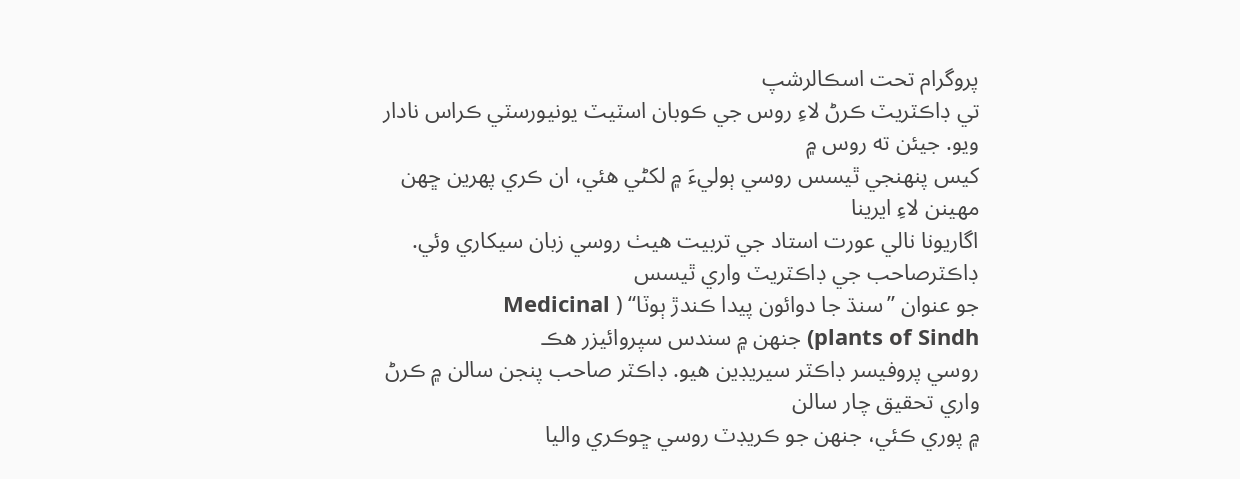پروگرام تحت اسڪالرشپ
تي ڊاڪٽريٽ ڪرڻ لاءِ روس جي ڪوبان اسٽيٽ يونيورسٽي ڪراس نادار ويو. جيئن ته روس ۾
کيس پنھنجي ٿيسس روسي ٻوليءَ ۾ لکڻي ھئي، ان ڪري پهرين ڇهن مهينن لاءِ ايرينا
اگاريونا نالي عورت استاد جي تربيت هيٺ روسي زبان سيکاري وئي.
ڊاڪٽرصاحب جي ڊاڪٽريٽ واري ٿيسس
جو عنوان ”سنڌ جا دوائون پيدا ڪندڙ ٻوٽا“ ( Medicinal
plants of Sindh) جنهن ۾ سندس سپروائيزر هڪ
روسي پروفيسر ڊاڪٽر سيريڊين هيو. ڊاڪٽر صاحب پنجن سالن ۾ ڪرڻ واري تحقيق چار سالن
۾ پوري ڪئي، جنهن جو ڪريڊٽ روسي ڇوڪري واليا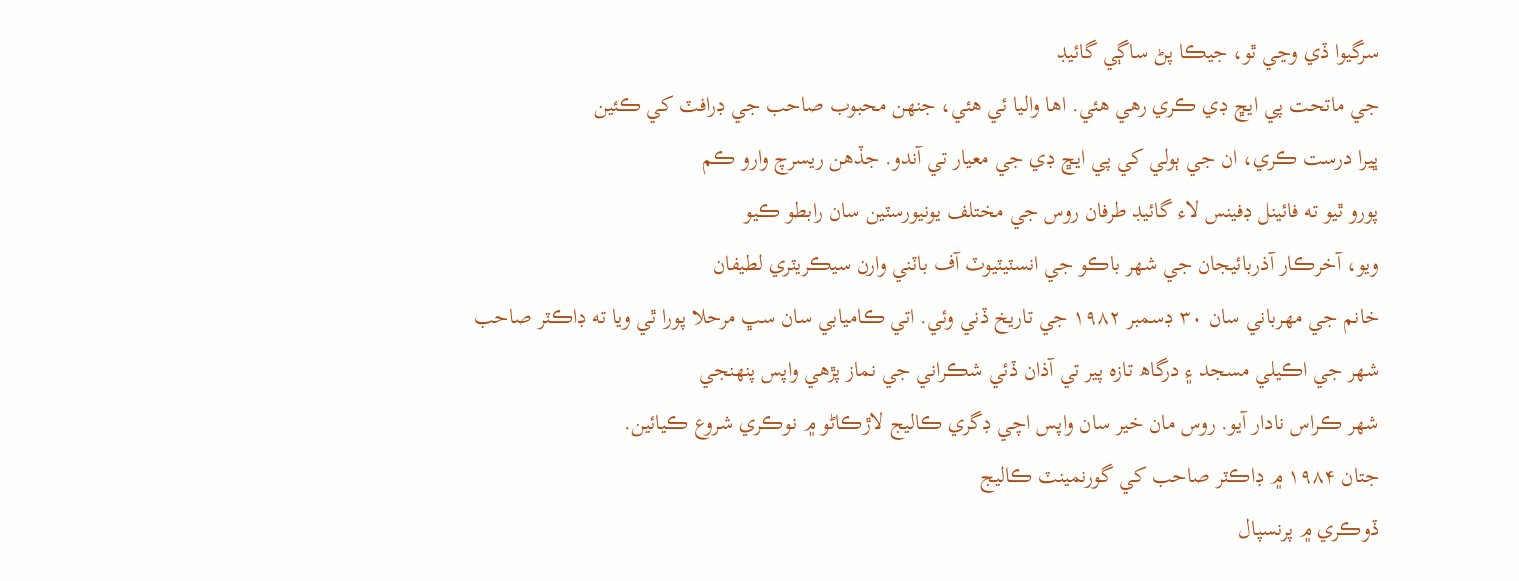سرگيوا ڏي وڃي ٿو، جيڪا پڻ ساڳي گائيڊ
جي ماتحت پي ايڇ ڊي ڪري رھي ھئي. اھا واليا ئي ھئي، جنھن محبوب صاحب جي ڊرافٽ کي ڪئين
ڀيرا درست ڪري، ان جي ٻولي کي پي ايڇ ڊي جي معيار تي آندو. جڏھن ريسرچ وارو ڪم
پورو ٿيو ته فائينل ڊفينس لاء گائيڊ طرفان روس جي مختلف يونيورسٽين سان رابطو ڪيو
ويو، آخرڪار آذربائيجان جي شھر باڪو جي انسٽيٽيوٽ آف باٽني وارن سيڪريٽري لطيفان
خانم جي مھرباني سان ۳۰ ڊسمبر ۱۹۸۲ جي تاريخ ڏني وئي. اتي ڪاميابي سان سڀ مرحلا پورا ٿي ويا ته ڊاڪٽر صاحب
شھر جي اڪيلي مسجد ۽ درگاھ تازه پير تي آذان ڏئي شڪراني جي نماز پڙھي واپس پنھنجي
شھر ڪراس نادار آيو. روس مان خير سان واپس اچي ڊگري ڪاليج لاڙڪاڻو ۾ نوڪري شروع ڪيائين.
جتان ۱۹۸۴ ۾ ڊاڪٽر صاحب کي گورنمينٽ ڪاليج
ڏوڪري ۾ پرنسپال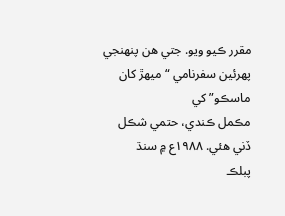مقرر ڪيو ويو. جتي هن پنهنجي پهرئين سفرنامي “ميهڙ کان ماسڪو” کي
مڪمل ڪندي، حتمي شڪل ڏني هئي. ۱۹۸۸ع ۾ سنڌ
پبلڪ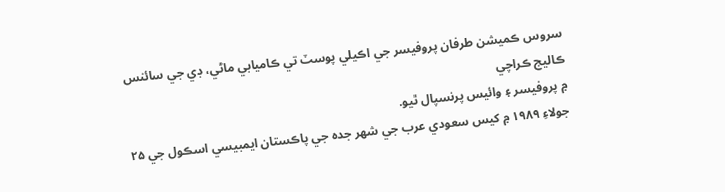سروس ڪميشن طرفان پروفيسر جي اڪيلي پوسٽ تي ڪاميابي ماڻي، ڊي جي سائنس ڪاليج ڪراچي
۾ پروفيسر ۽ وائيس پرنسپال ٿيو.
جولاءِ ۱۹۸۹ ۾ کيس سعودي عرب جي شهر جده جي پاڪستان ايمبيسي اسڪول جي ۲۵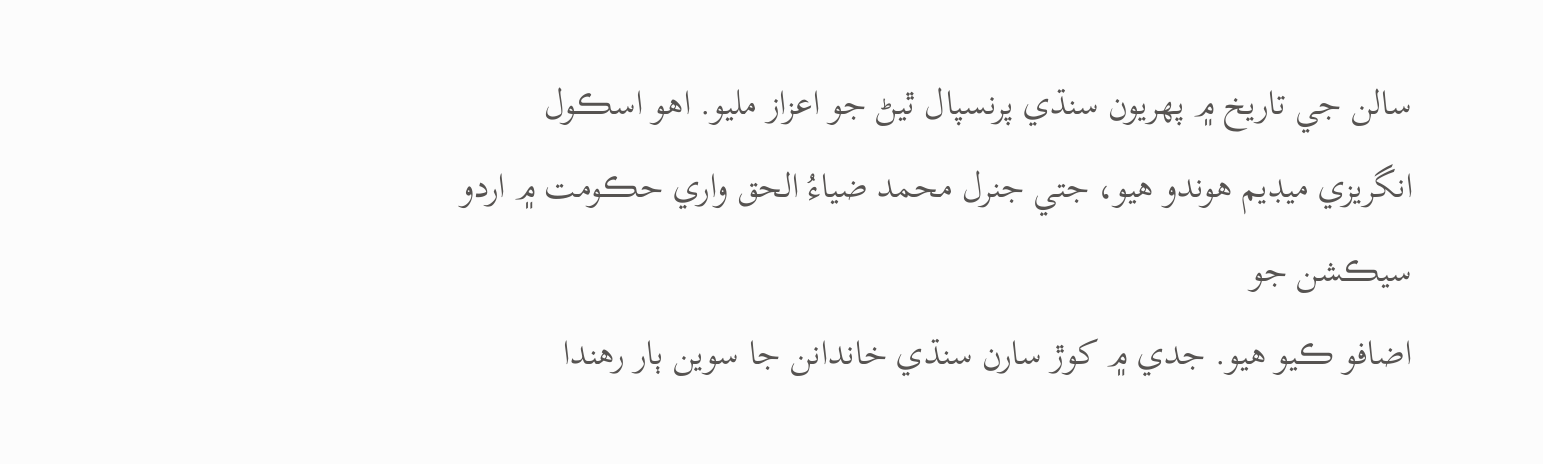سالن جي تاريخ ۾ پھريون سنڌي پرنسپال ٿيڻ جو اعزاز مليو. اهو اسڪول
انگريزي ميڊيم هوندو هيو، جتي جنرل محمد ضياءُ الحق واري حڪومت ۾ اردو سيڪشن جو
اضافو ڪيو هيو. جدي ۾ کوڙ سارن سنڌي خاندانن جا سوين ٻار رهندا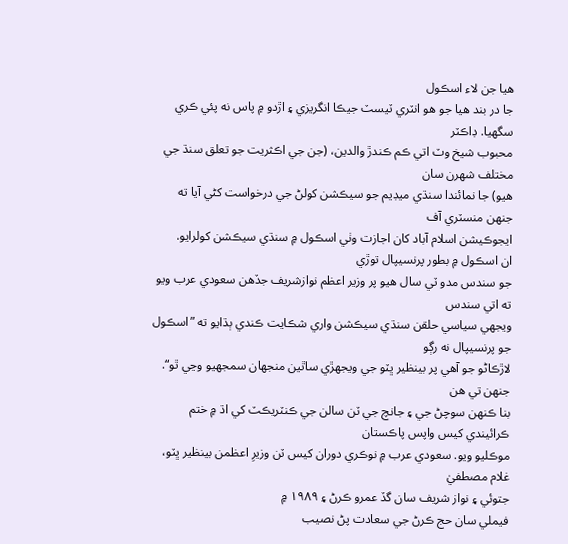ھيا جن لاء اسڪول
جا در بند ھيا جو ھو انٽري ٽيسٽ جيڪا انگريزي ۽ اڙدو ۾ پاس نه پئي ڪري سگهيا. ڊاڪٽر
محبوب شيخ وٽ اتي ڪم ڪندڙ والدين، (جن جي اڪثريت جو تعلق سنڌ جي مختلف شھرن سان
ھيو) جا نمائندا سنڌي ميڊيم جو سيڪشن کولڻ جي درخواست کڻي آيا ته جنهن منسٽري آف
ايجوڪيشن اسلام آباد کان اجازت وٺي اسڪول ۾ سنڌي سيڪشن کولرايو.
ان اسڪول ۾ بطور پرنسيپال توڙي
جو سندس مدو ٽي سال هيو پر وزير اعظم نوازشريف جڏهن سعودي عرب ويو ته اتي سندس
ويجهي سياسي حلقن سنڌي سيڪشن واري شڪايت ڪندي ٻڌايو ته ”اسڪول جو پرنسيپال نه رڳو
لاڙڪاڻو جو آهي پر بينظير ڀٽو جي ويجهڙي ساٿين منجهان سمجهيو وڃي ٿو“. جنهن تي هن
بنا ڪنھن سوچڻ جي ۽ جانچ جي ٽن سالن جي ڪنٽريڪٽ کي اڌ ۾ ختم ڪرائيندي کيس واپس پاڪستان
موڪليو ويو. سعودي عرب ۾ نوڪري دوران کيس ٽن وزيرِ اعظمن بينظير ڀٽو، غلام مصطفيٰ
جتوئي ۽ نواز شريف سان گڏ عمرو ڪرڻ ۽ ۱۹۸۹ ۾
فيملي سان حج ڪرڻ جي سعادت پڻ نصيب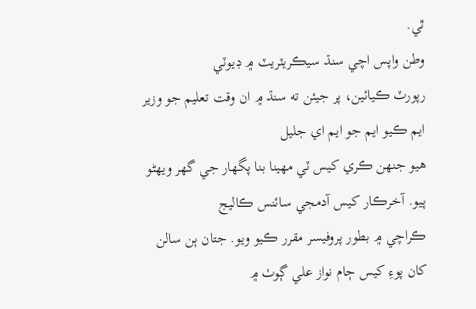ٿي.
وطن واپس اچي سنڌ سيڪريٽريٽ ۾ ڊيوٽي
رپورٽ ڪيائين، پر جيئن ته سنڌ ۾ ان وقت تعليم جو وزير ايم ڪيو ايم جو ايم اي جليل
هيو جنهن ڪري کيس ٽي مهينا بنا پگهار جي گهر ويهڻو پيو. آخرڪار کيس آدمجي سائنس ڪاليج
ڪراچي ۾ بطور پروفيسر مقرر ڪيو ويو. جتان ٻن سالن کان پوءِ کيس ڄام نواز علي ڳوٺ ۾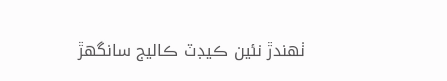ٺهندڙ نئين ڪيڊٽ ڪاليج سانگهڙ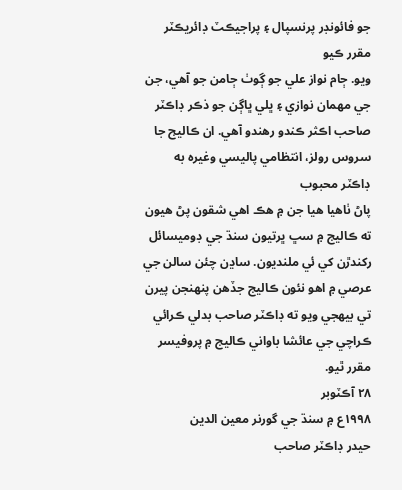جو فائونڊر پرنسپال ۽ پراجيڪٽ ڊائريڪٽر مقرر ڪيو
ويو. ڄام نواز علي جو ڳوٺ ڄامن جو آھي، جن جي مھمان نوازي ۽ ڀلي ڀاڳن جو ذڪر ڊاڪٽر
صاحب اڪثر ڪندو رھندو آھي. ان ڪاليج جا سروس رولز، انتظامي پاليسي وغيره به ڊاڪٽر محبوب
پاڻ ٺاھيا هيا جن ۾ ھڪ اھي شقون پڻ ھيون ته ڪاليج ۾ سڀ ڀرتيون سنڌ جي ڊوميسائل
رکندڙن کي ئي ملنديون. ساڍن چئن سالن جي عرصي ۾ اھو نئون ڪاليج جڏھن پنھنجن پيرن
تي بيھجي ويو ته ڊاڪٽر صاحب بدلي ڪرائي ڪراچي جي عائشا باواني ڪاليج ۾ پروفيسر
مقرر ٿيو.
۲۸ آڪٽوبر
۱۹۹۸ع ۾ سنڌ جي گورنر معين الدين
حيدر ڊاڪٽر صاحب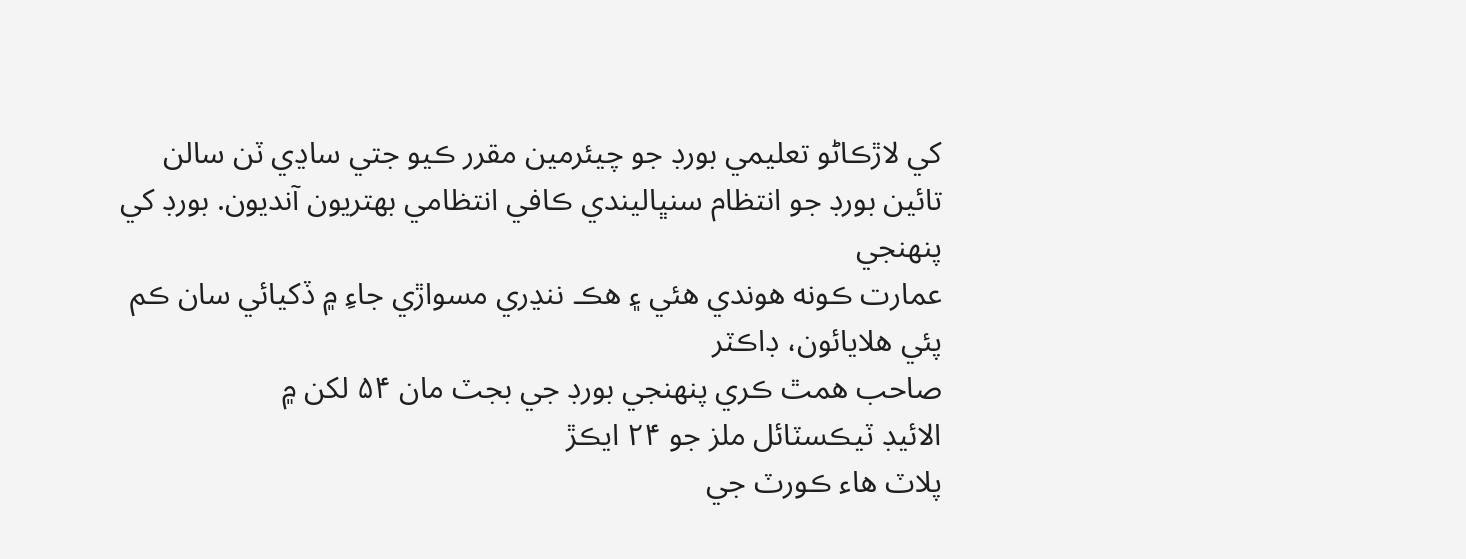کي لاڙڪاڻو تعليمي بورڊ جو چيئرمين مقرر ڪيو جتي ساڍي ٽن سالن
تائين بورڊ جو انتظام سنڀاليندي ڪافي انتظامي بهتريون آنديون. بورڊ کي پنھنجي
عمارت ڪونه هوندي ھئي ۽ ھڪ ننڍري مسواڙي جاءِ ۾ ڏکيائي سان ڪم پئي هلايائون، ڊاڪٽر
صاحب ھمٿ ڪري پنھنجي بورڊ جي بجٽ مان ۵۴ لکن ۾
الائيڊ ٽيڪسٽائل ملز جو ۲۴ ايڪڙ
پلاٽ ھاء ڪورٽ جي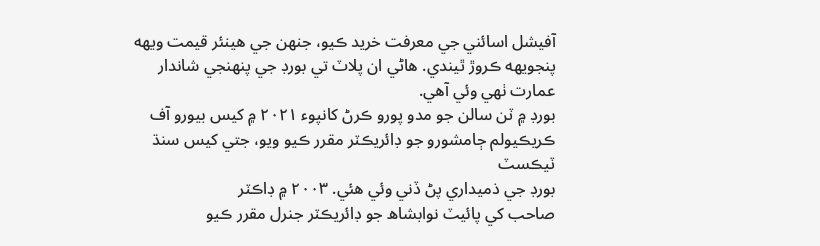آفيشل اسائني جي معرفت خريد ڪيو، جنھن جي ھينئر قيمت ويهه
پنجويهه ڪروڙ ٿيندي. هاڻي ان پلاٽ تي بورڊ جي پنھنجي شاندار عمارت ٺھي وئي آھي.
بورڊ ۾ ٽن سالن جو مدو پورو ڪرڻ کانپوء ۲۰۲۱ ۾ کيس بيورو آف ڪريڪيولم ڄامشورو جو ڊائريڪٽر مقرر ڪيو ويو، جتي کيس سنڌ ٽيڪسٽ
بورڊ جي ذميداري پڻ ڏني وئي هئي. ۲۰۰۳ ۾ ڊاڪٽر
صاحب کي پائيٽ نوابشاھ جو ڊائريڪٽر جنرل مقرر ڪيو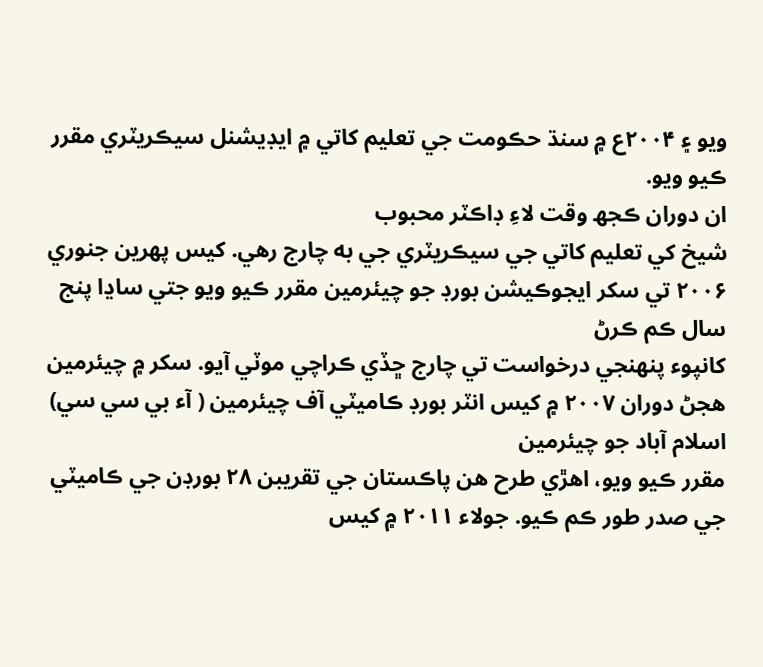ويو ۽ ۲۰۰۴ع ۾ سنڌ حڪومت جي تعليم کاتي ۾ ايڊيشنل سيڪريٽري مقرر ڪيو ويو.
ان دوران ڪجھ وقت لاءِ ڊاڪٽر محبوب
شيخ کي تعليم کاتي جي سيڪريٽري جي به چارج رهي. کيس پھرين جنوري ۲۰۰۶ تي سکر ايجوڪيشن بورڊ جو چيئرمين مقرر ڪيو ويو جتي ساڍا پنج سال ڪم ڪرڻ
کانپوء پنھنجي درخواست تي چارج ڇڏي ڪراچي موٽي آيو. سکر ۾ چيئرمين هجڻ دوران ۲۰۰۷ ۾ کيس انٽر بورڊ ڪاميٽي آف چيئرمين ( آء بي سي سي) اسلام آباد جو چيئرمين
مقرر ڪيو ويو، اھڙي طرح ھن پاڪستان جي تقريبن ۲۸ بورڊن جي ڪاميٽي جي صدر طور ڪم ڪيو. جولاء ۲۰۱۱ ۾ کيس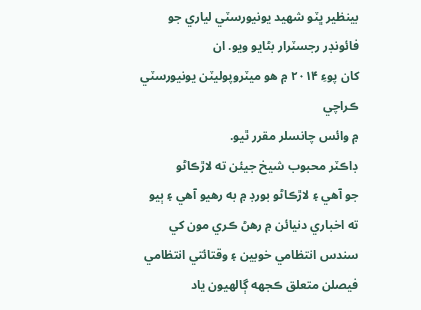بينظير ڀٽو شھيد يونيورسٽي لياري جو فائونڊر رجسٽرار بڻايو ويو. ان
کان پوءِ ۲۰۱۴ ۾ هو ميٽروپوليٽن يونيورسٽي ڪراچي
۾ وائس چانسلر مقرر ٿيو.
ڊاڪٽر محبوب شيخ جيئن ته لاڙڪاڻو
جو آهي ۽ لاڙڪاڻو بورڊ ۾ به رهيو آهي ۽ ٻيو ته اخباري دنيائن ۾ رهڻ ڪري مون کي
سندس انتظامي خوبين ۽ وقتائتي انتظامي فيصلن متعلق ڪجهه ڳالهيون ياد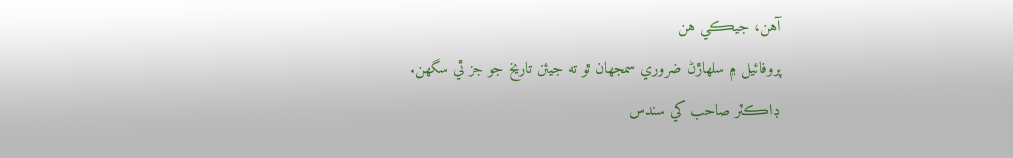آهن، جيڪي هن
پروفائيل ۾ سلهاڙڻ ضروري سمجهان ٿو ته جيئن تاريخ جو جز ٿي سگهن.
ڊاڪٽر صاحب کي سندس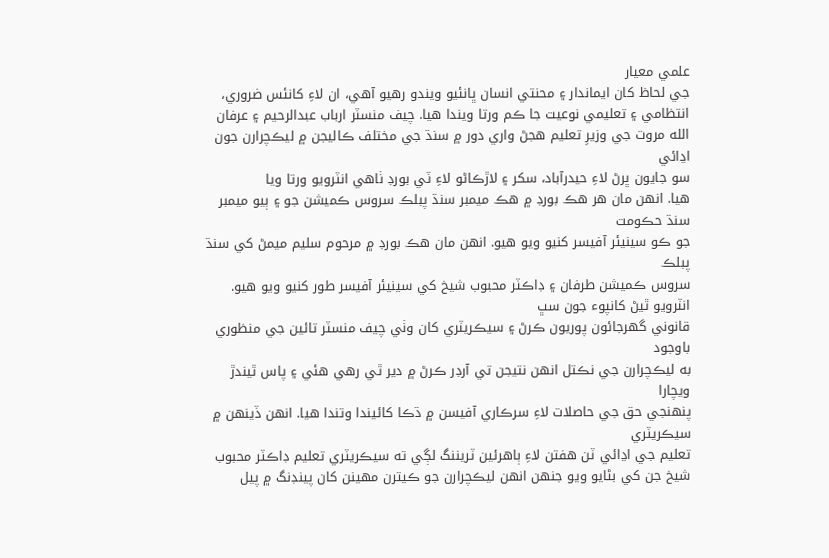علمي معيار
جي لحاظ کان ايماندار ۽ محنتي انسان ڀانئيو ويندو رهيو آھي، ان لاءِ کانئس ضروري،
انتظامي ۽ تعليمي نوعيت جا ڪم ورتا ويندا هيا. چيف منسٽر ارباب عبدالرحيم ۽ عرفان
الله مروت جي وزيرِ تعليم هجڻ واري دور ۾ سنڌ جي مختلف ڪاليجن ۾ ليڪچرارن جون اڍائي
سو جايون ڀرڻ لاءِ حيدرآباد، سکر ۽ لاڙڪاڻو لاءِ ٽي بورڊ ٺاهي انٽرويو ورتا ويا
هيا. انهن مان هر هڪ بورڊ ۾ هڪ ميمبر سنڌ پبلڪ سروس ڪميشن جو ۽ ٻيو ميمبر سنڌ حڪومت
جو ڪو سينيئر آفيسر کنيو ويو هيو. انهن مان هڪ بورڊ ۾ مرحوم سليم ميمڻ کي سنڌ پبلڪ
سروس ڪميشن طرفان ۽ ڊاڪٽر محبوب شيخ کي سينيئر آفيسر طور کنيو ويو هيو.
انٽرويو ٿيڻ کانپوء جون سڀ
قانوني گهرجائون پوريون ڪرڻ ۽ سيڪريٽري کان وٺي چيف منسٽر تائين جي منظوري باوجود
به ليڪچرارن جي نڪتل انهن نتيجن تي آرڊر ڪرڻ ۾ دير ٿي رهي هئي ۽ پاس ٿيندڙ ويچارا
پنهنجي حق جي حاصلات لاءِ سرڪاري آفيسن ۾ ڌڪا کائيندا وتندا هيا. انهن ڏينهن ۾ سيڪريٽري
تعليم جي اڍائي ٽن هفتن لاءِ ٻاهرئين ٽريننگ لڳي ته سيڪريٽري تعليم ڊاڪٽر محبوب
شيخ جن کي بڻايو ويو جنهن انهن ليڪچرارن جو ڪيترن مھينن کان پينڊنگ ۾ پيل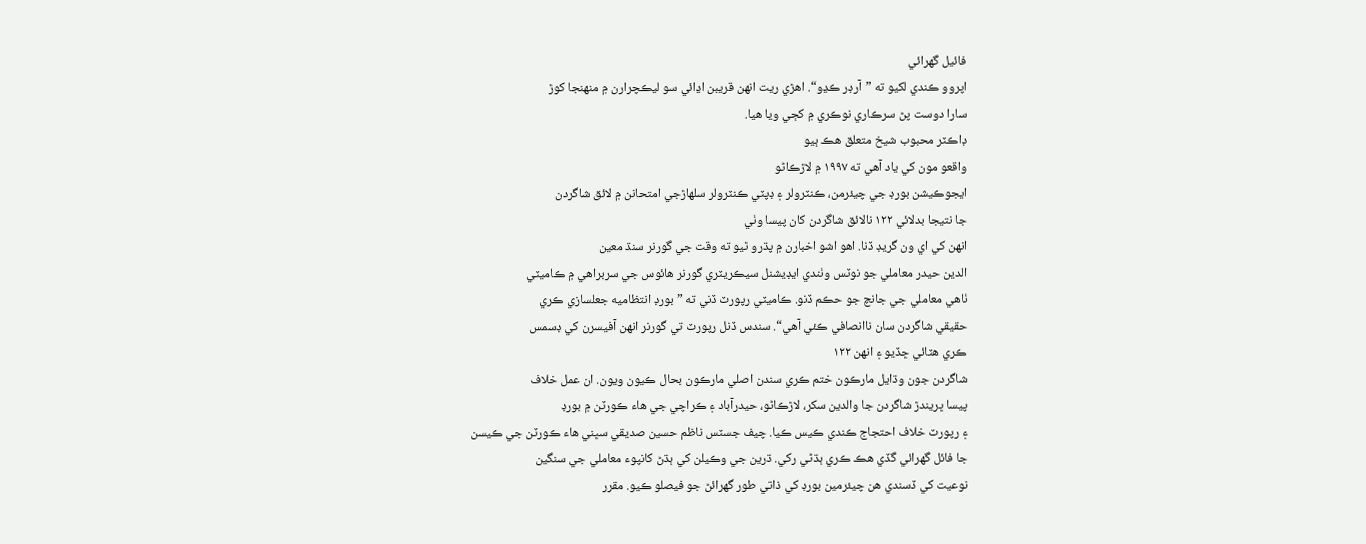فائيل گهرائي
اپروو ڪندي لکيو ته ”آرڊر ڪڍو“. اهڙي ريت انهن قريبن اڍائي سو ليڪچرارن ۾ منهنجا کوڙ
سارا دوست پڻ سرڪاري نوڪري ۾ کڄي ويا هيا.
ڊاڪٽر محبوب شيخ متعلق هڪ ٻيو
واقعو مون کي ياد آهي ته ۱۹۹۷ ۾ لاڙڪاڻو
ايجوڪيشن بورڊ جي چيئرمن، ڪنٽرولر ۽ ڊپٽي ڪنٽرولر سلهاڙجي امتحانن ۾ لائق شاگردن
جا نتيجا بدلائي ۱۲۲ نالائق شاگردن کان پيسا وٺي
انهن کي اي ون گريڊ ڏنا. اهو اشو اخبارن ۾ پڌرو ٿيو ته وقت جي گورنر سنڌ معين
الدين حيدر معاملي جو نوٽس وٺندي ايڊيشنل سيڪريٽري گورنر ھائوس جي سربراھي ۾ ڪاميٽي
ٺاھي معاملي جي جانچ جو حڪم ڏنو. ڪاميٽي رپورٽ ڏني ته ”بورڊ انتظاميه جعلسازي ڪري
حقيقي شاگردن سان ناانصافي ڪئي آهي“. سندس ڏنل رپورٽ تي گورنر انهن آفيسرن کي ڊسمس
ڪري هٽائي ڇڏيو ۽ انھن ۱۲۲
شاگردن جون وڌايل مارڪون ختم ڪري سندن اصلي مارڪون بحال ڪيون ويون. ان عمل خلاف
پيسا ڀريندڙ شاگردن جا والدين سکر، لاڙڪاڻو، حيدرآباد ۽ ڪراچي جي ھاء ڪورٽن ۾ بورڊ
۽ رپورٽ خلاف احتجاج ڪندي ڪيس ڪيا. چيف جسٽس ناظم حسين صديقي سڀني ھاء ڪورٽن جي ڪيسن
جا فائل گهرائي گڏي ھڪ ڪري ٻڌڻي رکي. ڌرين جي وڪيلن کي ٻڌڻ کانپوء معاملي جي سنگين
نوعيت کي ڏسندي ھن چيئرمين بورڊ کي ذاتي طور گهرائڻ جو فيصلو ڪيو. مقرر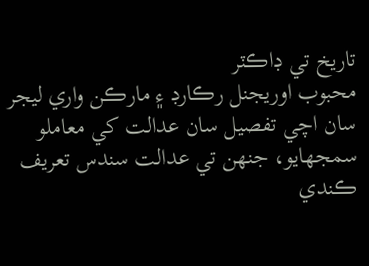تاريخ تي ڊاڪٽر
محبوب اوريجنل رڪارڊ ۽ مارڪن واري ليجر سان اچي تفصيل سان عدالت کي معاملو
سمجھايو، جنھن تي عدالت سندس تعريف ڪندي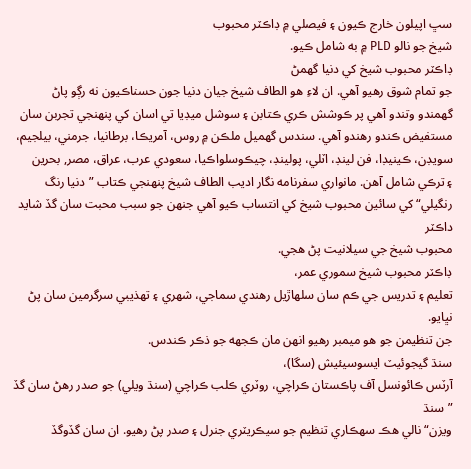سڀ اپيلون خارج ڪيون ۽ فيصلي ۾ ڊاڪٽر محبوب
شيخ جو نالو PLD ۾ به شامل ڪيو.
ڊاڪٽر محبوب شيخ کي دنيا گهمڻ
جو تمام شوق رهيو آهي. ان لاءِ هو الطاف شيخ جيان دنيا جون حسناڪيون نه رڳو پاڻ
گهمندو وتندو آهي پر ڪوشش ڪري ڪتابن ۽ سوشل ميڊيا تي اسان کي پنهنجي تجربن سان
مستفيض ڪندو رهندو آهي. سندس گهميل ملڪن ۾ روس، آمريڪا، برطانيا، جرمني، بيلجيم،
سويڊن، ڪينيڊا، فن لينڊ، اٽلي، پولينڊ، چيڪوسلواڪيا، سعودي عرب، عراق، مصر, بحرين
۽ ترڪي شامل آهن. مانواري سفرنامه نگار اديب الطاف شيخ پنهنجي ڪتاب ”دنيا رنگ
رنگيلي“ کي سائين محبوب شيخ کي انتساب ڪيو آهي جنهن جو سبب محبت سان گڏ شايد داڪٽر
محبوب شيخ جي سيلانيت پڻ هجي.
ڊاڪٽر محبوب شيخ سموري عمر،
تعليم ۽ تدريس جي ڪم سان سلهاڙيل رهندي سماجي، شهري ۽ تهذيبي سرگرمين سان پڻ نڀايو.
جن تنظيمن جو هو ميمبر رهيو انهن مان ڪجهه جو ذڪر ڪندس.
سنڌ گيجوئيٽ ايسوسيئيش (سگا)،
آرٽس ڪائونسل آف پاڪستان ڪراچي، روٽري ڪلب ڪراچي (سنڌ ويلي) جو صدر رهڻ سان گڏ ”سنڌ
ويزن“ نالي هڪ سهڪاري تنظيم جو سيڪريٽري جنرل ۽ صدر پڻ رهيو. ان سان گڏوگڏ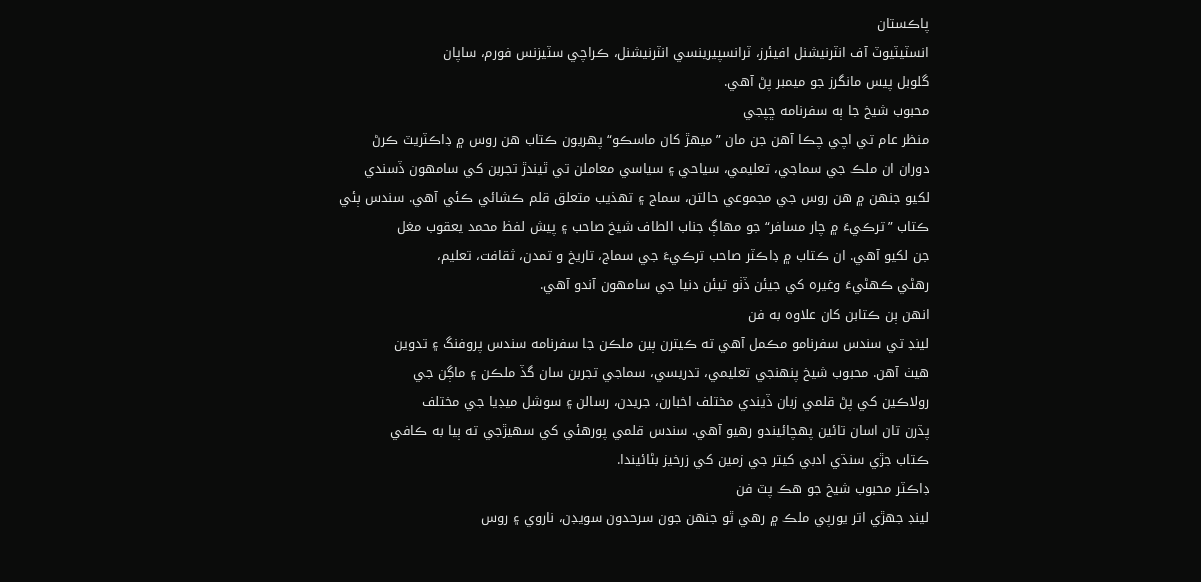پاڪستان
انسٽيٽيوٽ آف انٽرنيشنل افيئرز، ٽرانسپيرينسي انٽرنيشنل، ڪراچي سٽيزنس فورم، ساپان
گلوبل پيس مانگرز جو ميمبر پڻ آھي.
محبوب شيخ جا ٻه سفرنامه ڇپجي
منظر عام تي اچي چڪا آهن جن مان ”ميھڙ کان ماسڪو“ پهريون ڪتاب هن روس ۾ ڊاڪٽريٽ ڪرڻ
دوران ان ملڪ جي سماجي، تعليمي، سياحي ۽ سياسي معاملن تي ٿيندڙ تجربن کي سامهون ڏسندي
لکيو جنهن ۾ هن روس جي مجموعي حالتن، سماج ۽ تهذيب متعلق قلم ڪشائي ڪئي آهي. سندس ٻئي
ڪتاب ”ترڪيءَ ۾ چار مسافر“ جو مهاڳ جناب الطاف شيخ صاحب ۽ پيش لفظ محمد يعقوب مغل
جن لکيو آهي. ان ڪتاب ۾ ڊاڪٽر صاحب ترڪيءَ جي سماج، تاريخ و تمدن، ثقافت، تعليم،
رهڻي ڪهڻيءَ وغيره کي جيئن ڏٺو تيئن دنيا جي سامهون آندو آهي.
انهن ٻن ڪتابن کان علاوه به فن
لينڊ تي سندس سفرنامو مڪمل آهي ته ڪيترن ٻين ملڪن جا سفرنامه سندس پروفنگ ۽ تدوين
هيٺ آهن. محبوب شيخ پنهنجي تعليمي، تدريسي، سماجي تجربن سان گڏ ملڪن ۽ ماڳن جي
رولاڪين کي پڻ قلمي زبان ڏيندي مختلف اخبارن، جريدن، رسالن ۽ سوشل ميڊيا جي مختلف
پڌرن تان اسان تائين پهچائيندو رهيو آهي. سندس قلمي پورهئي کي سهيڙجي ته ٻيا به ڪافي
ڪتاب جڙي سنڌي ادبي کيتر جي زمين کي زرخيز بڻائيندا.
ڊاڪٽر محبوب شيخ جو هڪ پٽ فن
لينڊ جهڙي اتر يورپي ملڪ ۾ رهي ٿو جنهن جون سرحدون سويڊن، ناروي ۽ روس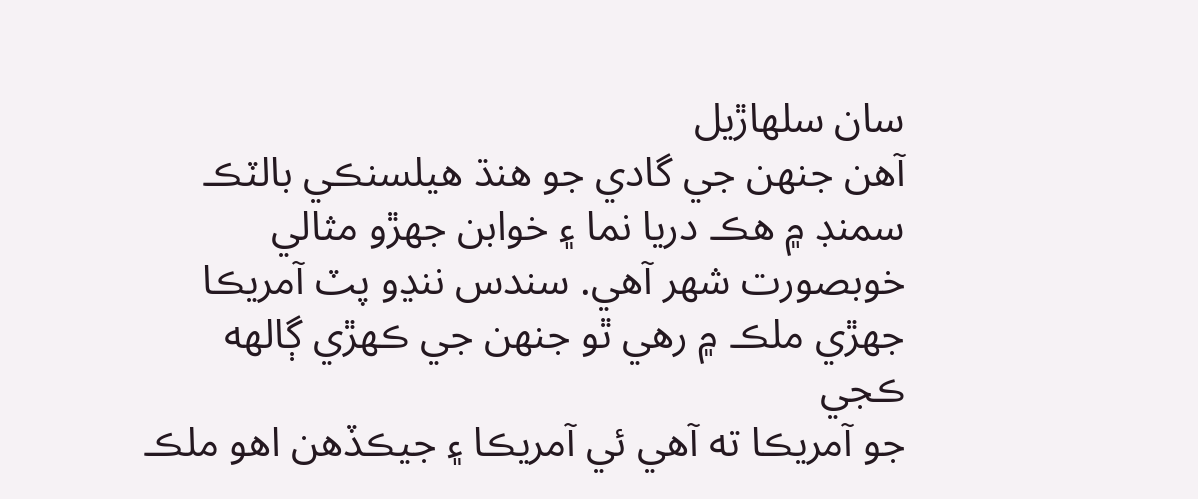سان سلهاڙيل
آهن جنهن جي گادي جو هنڌ هيلسنڪي بالٽڪ سمنڊ ۾ هڪ دريا نما ۽ خوابن جهڙو مثالي
خوبصورت شهر آهي. سندس ننڍو پٽ آمريڪا جهڙي ملڪ ۾ رهي ٿو جنهن جي ڪهڙي ڳالهه ڪجي
جو آمريڪا ته آهي ئي آمريڪا ۽ جيڪڏهن اهو ملڪ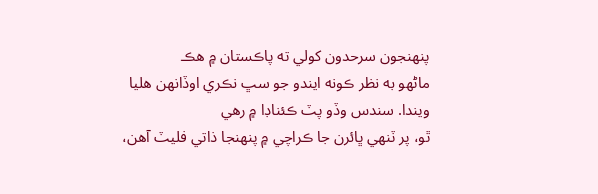پنهنجون سرحدون کولي ته پاڪستان ۾ هڪ
ماڻهو به نظر ڪونه ايندو جو سڀ نڪري اوڏانهن هليا ويندا. سندس وڏو پٽ ڪئناڊا ۾ رھي
ٿو، پر ٽنھي ڀائرن جا ڪراچي ۾ پنھنجا ذاتي فليٽ آھن،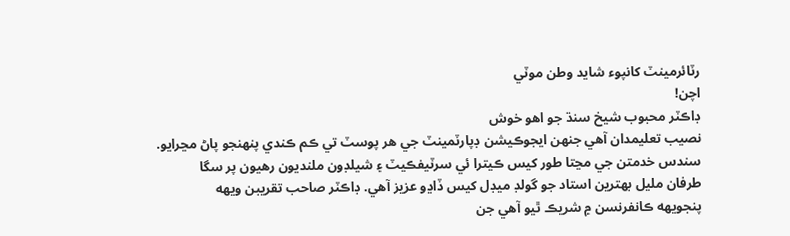رٽائرمينٽ کانپوء شايد وطن موٽي
اچن!
ڊاڪٽر محبوب شيخ سنڌ جو اھو خوش
نصيب تعليمدان آھي جنھن ايجوڪيشن ڊپارٽمينٽ جي ھر پوسٽ تي ڪم ڪندي پنهنجو پاڻ مڃرايو.
سندس خدمتن جي مڃتا طور کيس ڪيترا ئي سرٽيفڪيٽ ۽ شيلڊون ملنديون رهيون پر سگا
طرفان مليل بھترين استاد جو گولڊ ميڊل کيس ڏاڍو عزيز آھي. ڊاڪٽر صاحب تقريبن ويهه
پنجويهه ڪانفرنسن ۾ شريڪ ٿيو آهي جن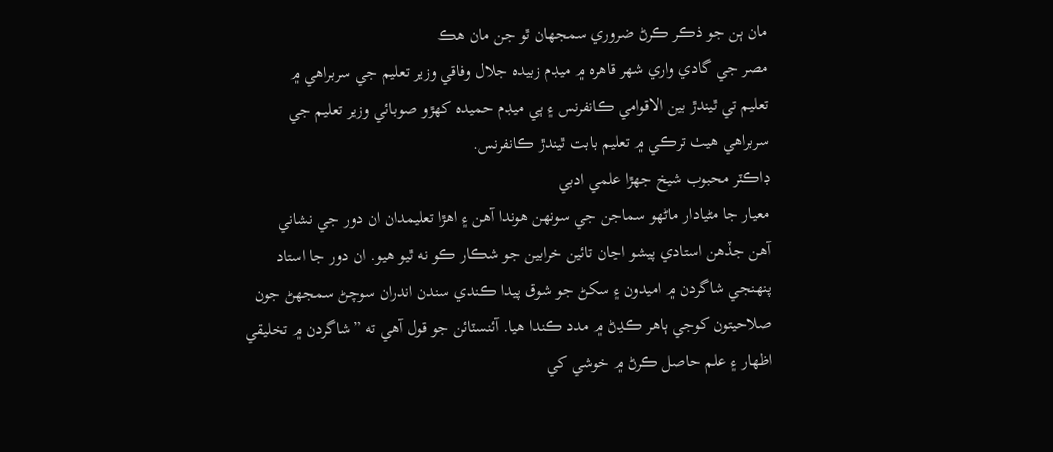مان ٻن جو ذڪر ڪرڻ ضروري سمجهان ٿو جن مان ھڪ
مصر جي گادي واري شھر قاھره ۾ ميڊم زبيده جلال وفاقي وزير تعليم جي سربراھي ۾
تعليم تي ٿيندڙ بين الاقوامي ڪانفرنس ۽ ٻي ميڊم حميده کھڙو صوبائي وزير تعليم جي
سربراھي هيٺ ترڪي ۾ تعليم بابت ٿيندڙ ڪانفرنس.
ڊاڪٽر محبوب شيخ جهڙا علمي ادبي
معيار جا مڻيادار ماڻهو سماجن جي سونهن هوندا آهن ۽ اهڙا تعليمدان ان دور جي نشاني
آهن جڏهن استادي پيشو اڃان تائين خرابين جو شڪار ڪو نه ٿيو هيو. ان دور جا استاد
پنهنجي شاگردن ۾ اميدون ۽ سکڻ جو شوق پيدا ڪندي سندن اندران سوچڻ سمجهڻ جون
صلاحيتون کوجي ٻاهر ڪڍڻ ۾ مدد ڪندا هيا. آئنسٽائن جو قول آهي ته ”شاگردن ۾ تخليقي
اظهار ۽ علم حاصل ڪرڻ ۾ خوشي کي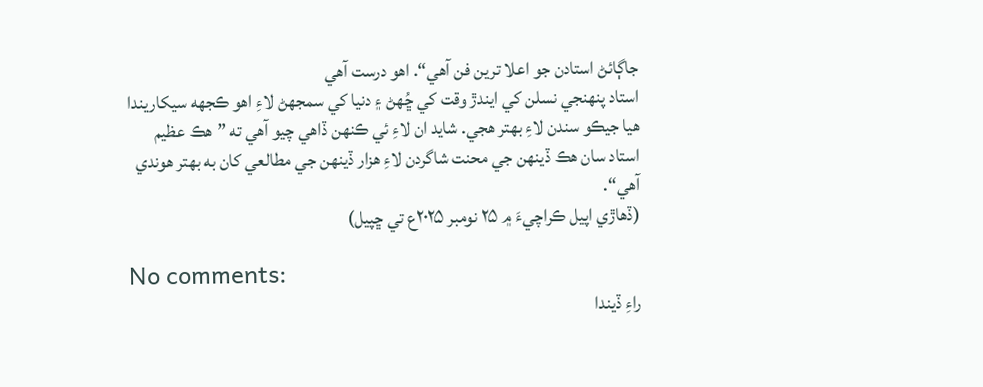جاڳائڻ استادن جو اعلا ترين فن آهي“. اهو درست آهي
استاد پنهنجي نسلن کي ايندڙ وقت کي ڇُهڻ ۽ دنيا کي سمجهڻ لاءِ اهو ڪجهه سيکاريندا
هيا جيڪو سندن لاءِ بهتر هجي. شايد ان لاءِ ئي ڪنهن ڏاهي چيو آهي ته ”هڪ عظيم
استاد سان هڪ ڏينهن جي محنت شاگردن لاءِ هزار ڏينهن جي مطالعي کان به بهتر هوندي
آهي“.
(ڏھاڙي اپيل ڪراچيءَ ۾ ۲۵ نومبر ۲۰۲۵ع تي ڇپيل)

No comments:
راءِ ڏيندا